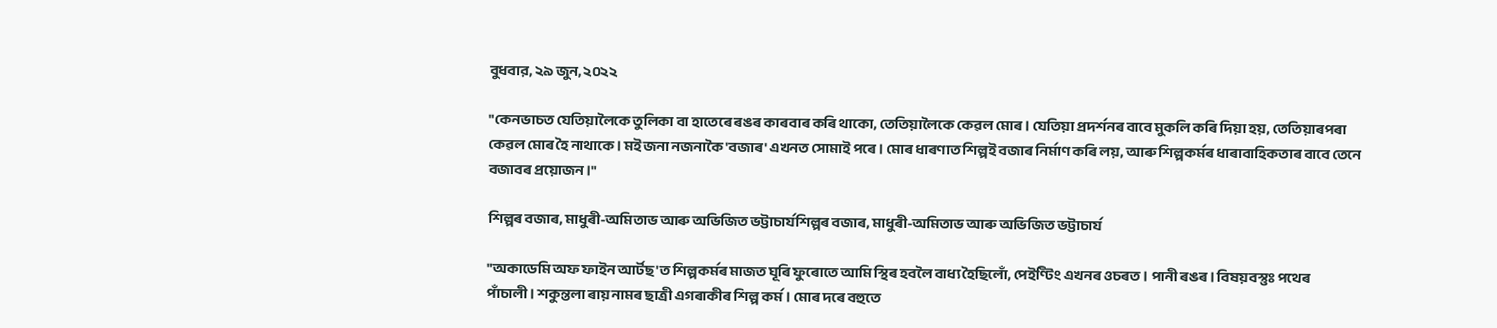বুধবার, ২৯ জুন, ২০২২

"কেনভাচত যেতিয়ালৈকে তুলিকা বা হাতেৰে ৰঙৰ কাৰবাৰ কৰি থাকো, তেতিয়ালৈকে কেৱল মোৰ। যেতিয়া প্ৰদৰ্শনৰ বাবে মুকলি কৰি দিয়া হয়, তেতিয়াৰপৰা কেৱল মোৰ হৈ নাথাকে। মই জনা নজনাকৈ 'বজাৰ' এখনত সোমাই পৰে। মোৰ ধাৰণাত শিল্পই বজাৰ নিৰ্মাণ কৰি লয়, আৰু শিল্পকৰ্মৰ ধাৰাবাহিকতাৰ বাবে তেনে বজাবৰ প্রয়োজন।"

শিল্পৰ বজাৰ, মাধুৰী-অমিতাভ আৰু অভিজিত ভট্টাচার্যশিল্পৰ বজাৰ, মাধুৰী-অমিতাভ আৰু অভিজিত ভট্টাচার্য

"অকাডেমি অফ ফাইন আর্টছ'ত শিল্পকৰ্মৰ মাজত ঘূৰি ফুৰোতে আমি স্থিৰ হবলৈ বাধ্য হৈছিলোঁ, পেইণ্টিং এখনৰ ওচৰত। পানী ৰঙৰ। বিষয়বস্তুঃ পথেৰ পাঁচালী। শকুন্তলা ৰায় নামৰ ছাত্ৰী এগৰাকীৰ শিল্প কৰ্ম। মোৰ দৰে বহুতে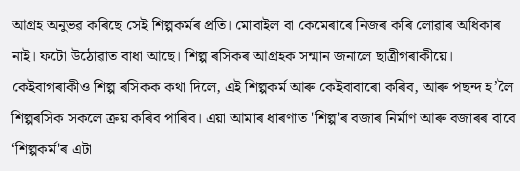আগ্রহ অনুভৱ কৰিছে সেই শিল্পকৰ্মৰ প্ৰতি। মোবাইল বা কেমেৰাৰে নিজৰ কৰি লোৱাৰ অধিকাৰ নাই। ফটো উঠোৱাত বাধা আছে। শিল্প ৰসিকৰ আগ্ৰহক সন্মান জনালে ছাত্ৰীগৰাকীয়ে। কেইবাগৰাকীও শিল্প ৰসিকক কথা দিলে, এই শিল্পকৰ্ম আৰু কেইবাবাৰো কৰিব, আৰু পছন্দ হ’লৈ শিল্পৰসিক সকলে ক্ৰয় কৰিব পাৰিব। এয়া আমাৰ ধাৰণাত 'শিল্প'ৰ বজাৰ নিৰ্মাণ আৰু বজাৰৰ বাবে ‘শিল্পকর্ম'ৰ এটা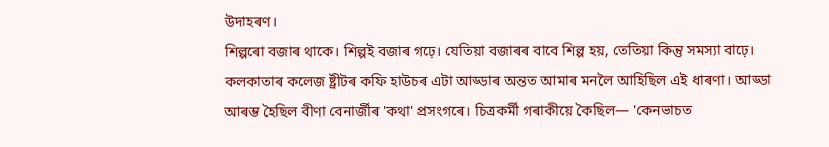উদাহৰণ।
শিল্পৰো বজাৰ থাকে। শিল্পই বজাৰ গঢ়ে। যেতিয়া বজাৰৰ বাবে শিল্প হয়, তেতিয়া কিন্তু সমস্যা বাঢ়ে। কলকাতাৰ কলেজ ষ্ট্ৰীটৰ কফি হাউচৰ এটা আড্ডাৰ অন্তত আমাৰ মনলৈ আহিছিল এই ধাৰণা। আড্ডা আৰম্ভ হৈছিল বীণা বেনাৰ্জীৰ 'কথা' প্ৰসংগৰে। চিত্রকর্মী গৰাকীয়ে কৈছিল— 'কেনভাচত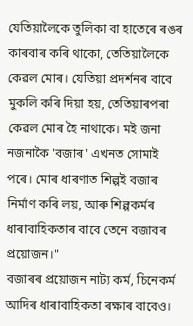যেতিয়ালৈকে তুলিকা বা হাতেৰে ৰঙৰ কাৰবাৰ কৰি থাকো, তেতিয়ালৈকে কেৱল মোৰ। যেতিয়া প্ৰদৰ্শনৰ বাবে মুকলি কৰি দিয়া হয়, তেতিয়াৰপৰা কেৱল মোৰ হৈ নাথাকে। মই জনা নজনাকৈ 'বজাৰ' এখনত সোমাই পৰে। মোৰ ধাৰণাত শিল্পই বজাৰ নিৰ্মাণ কৰি লয়, আৰু শিল্পকৰ্মৰ ধাৰাবাহিকতাৰ বাবে তেনে বজাবৰ প্রয়োজন।"
বজাৰৰ প্ৰয়োজন নাট্য কর্ম, চিনেকৰ্ম আদিৰ ধাৰাবাহিকতা ৰক্ষাৰ বাবেও।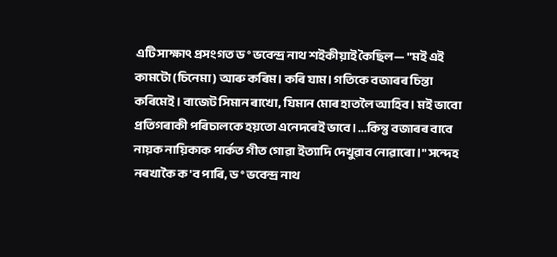এটি সাক্ষাৎ প্রসংগত ড° ভবেন্দ্ৰ নাথ শ‍ইকীয়াই কৈছিল— "মই এই কামটো (চিনেমা) আৰু কৰিম। কৰি যাম। গতিকে বজাৰৰ চিন্তা কৰিমেই। বাজেট সিমান ৰাখো, যিমান মোৰ হাতলৈ আহিব। মই ভাবো প্ৰতিগৰাকী পৰিচালকে হয়তো এনেদৰেই ভাবে। ...কিন্তু বজাৰৰ বাবে নায়ক নায়িকাক পার্কত গীত গোৱা ইত্যাদি দেখুৱাব নোৱাৰো।" সন্দেহ নৰখাকৈ ক'ব পাৰি, ড° ভবেন্দ্র নাথ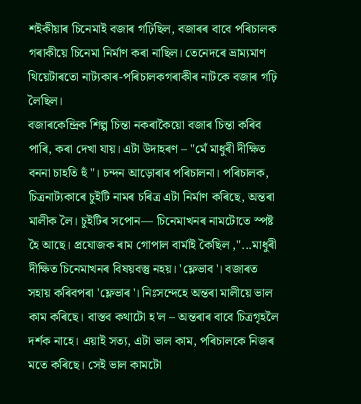শ‍ইকীয়াৰ চিনেমাই বজাৰ গঢ়িছিল, বজাৰৰ বাবে পৰিচালক গৰাকীয়ে চিনেমা নিৰ্মাণ কৰা নাছিল। তেনেদৰে ভ্ৰাম্যমাণ থিয়েটাৰতো নাট্যকাৰ-পৰিচালকগৰাকীৰ নাটকে বজাৰ গঢ়ি লৈছিল।
বজাৰকেন্দ্রিক শিল্প চিন্তা নকৰাকৈয়ো বজাৰ চিন্তা কৰিব পাৰি, কৰা দেখা যায়। এটা উদাহৰণ – "মেঁ মাধুৰী দীক্ষিত বননা চাহতি হুঁ"। চন্দন আড়োৰাৰ পৰিচালনা। পৰিচালক, চিত্রনাট্যকাৰে চুইটি নামৰ চৰিত্ৰ এটা নিৰ্মাণ কৰিছে, অন্তৰা মালীক লৈ। চুইটিৰ সপোন— চিনেমাখনৰ নামটোতে স্পষ্ট হৈ আছে। প্রযোজক ৰাম গোপাল বার্মাই কৈছিল ,"...মাধুৰী দীক্ষিত চিনেমাখনৰ বিষয়বস্তু নহয়। 'ফ্লেভাব'। বজাৰত সহায় কৰিবপৰা 'ফ্লেভাৰ'। নিঃসন্দেহে অন্তৰা মালীয়ে ভাল কাম কৰিছে। বাস্তব কথাটো হ'ল – অন্তৰাৰ বাবে চিত্ৰগৃহলৈ দর্শক নাহে। এয়াই সত্য, এটা ভাল কাম, পৰিচালকে নিজৰ মতে কৰিছে। সেই ভাল কামটো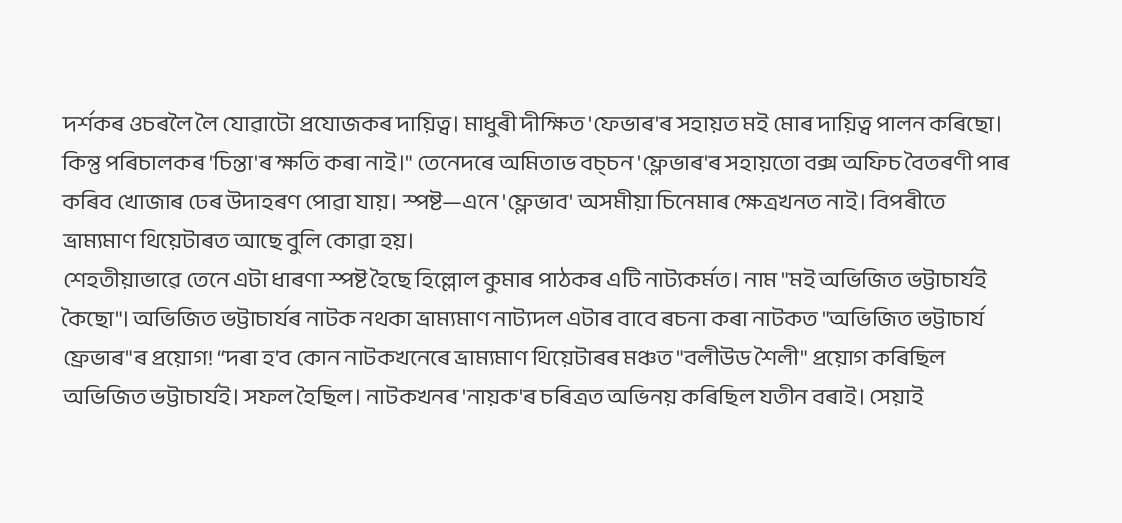দৰ্শকৰ ওচৰলৈ লৈ যোৱাটো প্রযোজকৰ দায়িত্ব। মাধুৰী দীক্ষিত 'ফেভাৰ'ৰ সহায়ত মই মোৰ দায়িত্ব পালন কৰিছো। কিন্তু পৰিচালকৰ 'চিন্তা'ৰ ক্ষতি কৰা নাই।" তেনেদৰে অমিতাভ বচ্‌চন 'ফ্লেভাৰ'ৰ সহায়তো বক্স অফিচ বৈতৰণী পাৰ কৰিব খোজাৰ ঢেৰ উদাহৰণ পোৱা যায়। স্পষ্ট—এনে 'ফ্লেভাব' অসমীয়া চিনেমাৰ ক্ষেত্ৰখনত নাই। বিপৰীতে ভ্রাম্যমাণ থিয়েটাৰত আছে বুলি কোৱা হয়।
শেহতীয়াভাৱে তেনে এটা ধাৰণা স্পষ্ট হৈছে হিল্লোল কুমাৰ পাঠকৰ এটি নাট্যকর্মত। নাম "ম‍ই অভিজিত ভট্টাচার্যই কৈছো"। অভিজিত ভট্টাচাৰ্যৰ নাটক নথকা ভ্রাম্যমাণ নাট্যদল এটাৰ বাবে ৰচনা কৰা নাটকত "অভিজিত ভট্টাচার্য ফ্ৰেভাৰ"ৰ প্ৰয়োগ! “দৰা হ'ব কোন নাটকখনেৰে ভ্ৰাম্যমাণ থিয়েটাৰৰ মঞ্চত "বলীউড শৈলী" প্ৰয়োগ কৰিছিল অভিজিত ভট্টাচার্যই। সফল হৈছিল। নাটকখনৰ 'নায়ক'ৰ চৰিত্ৰত অভিনয় কৰিছিল যতীন বৰাই। সেয়াই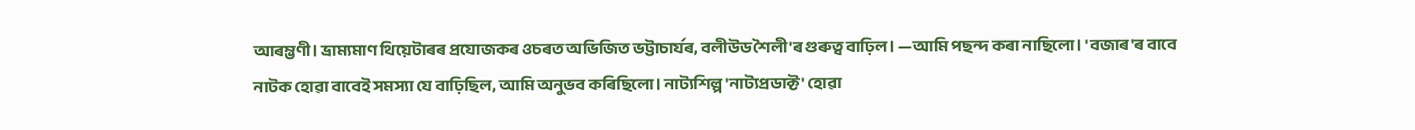আৰম্ভণী। ভ্ৰাম্যমাণ থিয়েটাৰৰ প্রযোজকৰ ওচৰত অভিজিত ভট্টাচাৰ্যৰ, বলীউড শৈলী'ৰ গুৰুত্ব বাঢ়িল। —আমি পছন্দ কৰা নাছিলো। 'বজাৰ'ৰ বাবে নাটক হোৱা বাবেই সমস্যা যে বাঢ়িছিল, আমি অনুভব কৰিছিলো। নাট্যশিল্প 'নাট্যপ্ৰডাক্ট' হোৱা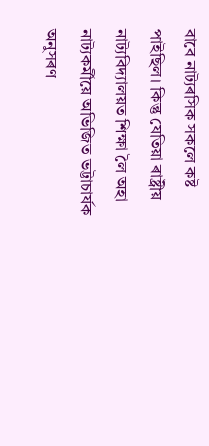বাবে নাট্যৰসিক সকলে কষ্ট পাইছিল। কিন্তু যেতিয়া ৰাষ্ট্ৰীয় নাট্যবিদ্যালয়ত শিক্ষা লৈ অহা নাট্যকর্মীয়ে অভিজিত ভট্টাচার্যক অনুসৰণ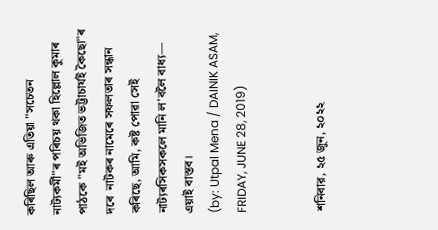কৰিছিল আৰু এতিয়া "সচেতন নাট্যকর্মী"ৰ পৰিচয় থকা হিল্লোল কুমাৰ পাঠকে "মই অভিজিত ভট্টাচাৰ্যই কৈছো"ৰ দৰে  নাটকৰ নামেৰে সফলতাৰ সন্ধান কৰিছে, আমি, কষ্ট পোৱা সেই নাট্যৰসিকসকলে মানি ল'বলৈ বাধ্য— এয়াই বাস্তব।
(by: Utpal Mena / DAINIK ASAM, FRIDAY, JUNE 28, 2019)


শনিবার, ২৫ জুন, ২০২২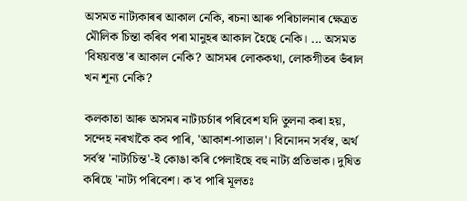অসমত নাট্যকাৰৰ আকাল নেকি, ৰচনা আৰু পৰিচালনাৰ ক্ষেত্ৰত মৌলিক চিন্তা কৰিব পৰা মানুহৰ আকাল হৈছে নেকি। ... অসমত 'বিষয়বস্ত'ৰ আকাল নেকি? আসমৰ লোককথা, লোকগীতৰ ভঁৰাল খন শূন্য নেকি?

কলকাতা আৰু অসমৰ নাট্যচর্চাৰ পৰিবেশ যদি তুলনা কৰা হয়, সন্দেহ নৰখাকৈ কব পাৰি, 'আকাশ-পাতাল'। বিনোদন সর্বস্ব, অর্থ সর্বস্ব 'নাট্যচিন্ত'-ই কোঙা কৰি পেলাইছে বহু নাট্য প্রতিভাক। দুষিত কৰিছে 'নাট্য পৰিবেশ। ক'ব পাৰি মূলতঃ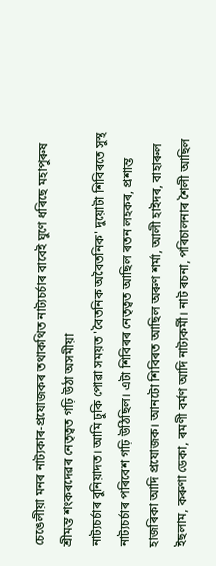চেঙেলীয়া মনৰ নাট্যকাৰ-প্ৰযোজকৰ তথাকথিত নাট্যচৰ্চাৰ বাবেই ঘুণে ধৰিছে মহাপুৰুষ শ্রীমন্ত শংকৰদেৱৰ নেতৃত্বত গঢ়ি উঠা অসমীয়া
নাট্যচর্চাৰ বুনিয়াদত। আমি ঢুকি পোৱা সময়ত 'বৈতনিক অবৈতনিক' দুয়োটা শিবিৰতে সুস্থ নাট্যচর্চাৰ পৰিবেশ গঢ়ি উঠিছিল। এটা শিবিৰৰ নেতৃত্বত আছিল ৰতন লহকৰ, প্রশান্ত হাজৰিকা আদি প্রযোজক। আনটো শিবিৰত আছিল অৰুণ শর্মা, আলী হাইদৰ, বাহাৰুল ইছলাম, কৰুণা ডেকা, ৰমণী বৰ্মণ আদি নাট্যকর্মী। নাট ৰচনা, পৰিচালনাৰ শৈলী আছিল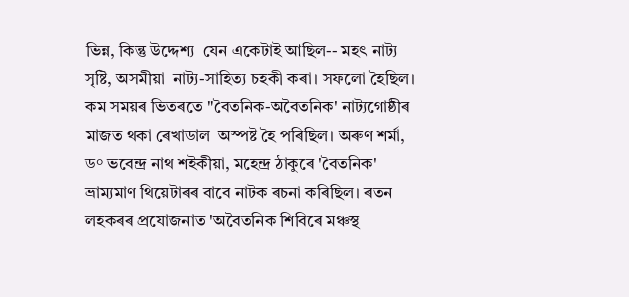ভিন্ন, কিন্তু উদ্দেশ্য  যেন একেটাই আছিল-- মহৎ নাট্য সৃষ্টি, অসমীয়া  নাট্য-সাহিত্য চহকী কৰা। সফলো হৈছিল। কম সময়ৰ ভিতৰতে "বৈতনিক-অবৈতনিক' নাট্যগোষ্ঠীৰ মাজত থকা ৰেখাডাল  অস্পষ্ট হৈ পৰিছিল। অৰুণ শৰ্মা, ড° ভবেন্দ্র নাথ শ‍ইকীয়া, মহেন্দ্ৰ ঠাকুৰে 'বৈতনিক' ভ্রাম্যমাণ থিয়েটাৰৰ বাবে নাটক ৰচনা কৰিছিল। ৰতন লহকৰৰ প্রযোজনাত 'অবৈতনিক শিবিৰে মঞ্চস্থ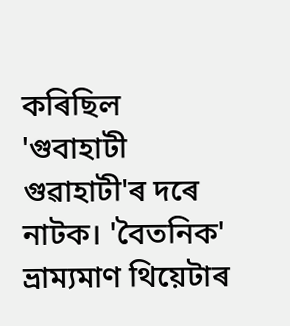কৰিছিল 'গুবাহাটী গুৱাহাটী'ৰ দৰে নাটক। 'বৈতনিক' ভ্রাম্যমাণ থিয়েটাৰ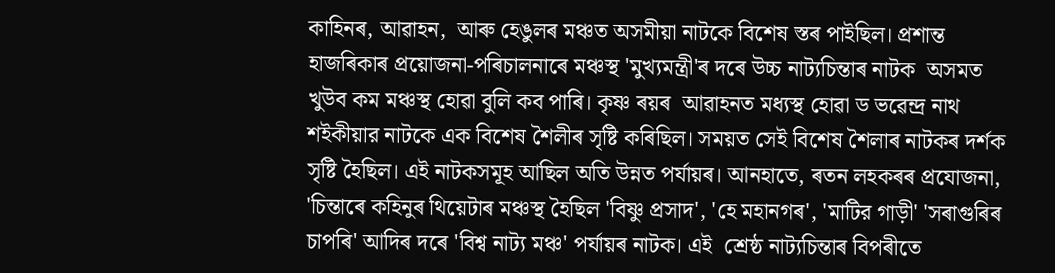কাহিনৰ, আৱাহন,  আৰু হেঙুলৰ মঞ্চত অসমীয়া নাটকে বিশেষ স্তৰ পাইছিল। প্রশান্ত হাজৰিকাৰ প্ৰয়োজনা-পৰিচালনাৰে মঞ্চস্থ 'মুখ্যমন্ত্ৰী'ৰ দৰে উচ্চ নাট্যচিন্তাৰ নাটক  অসমত খুউব কম মঞ্চস্থ হোৱা বুলি কব পাৰি। কৃষ্ণ ৰয়ৰ  আৱাহনত মধ্যস্থ হোৱা ড ভৱেন্দ্ৰ নাথ শ‍ইকীয়ার নাটকে এক বিশেষ শৈলীৰ সৃষ্টি কৰিছিল। সময়ত সেই বিশেষ শৈলাৰ নাটকৰ দর্শক সৃষ্টি হৈছিল। এই নাটকসমূহ আছিল অতি উন্নত পৰ্যায়ৰ। আনহাতে, ৰতন লহকৰৰ প্রযোজনা, 'চিন্তাৰে কহিনুৰ থিয়েটাৰ মঞ্চস্থ হৈছিল 'বিষ্ণু প্রসাদ', 'হে মহানগৰ', 'মাটির গাড়ী' 'সৰাগুৰিৰ চাপৰি' আদিৰ দৰে 'বিশ্ব নাট্য মঞ্চ' পর্যায়ৰ নাটক। এই  শ্ৰেষ্ঠ নাট্যচিন্তাৰ বিপৰীতে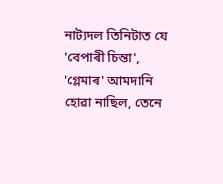নাট্যদল তিনিটাত যে 'বেপাৰী চিন্তা', 'গ্লেমাৰ' আমদানি হোৱা নাছিল, তেনে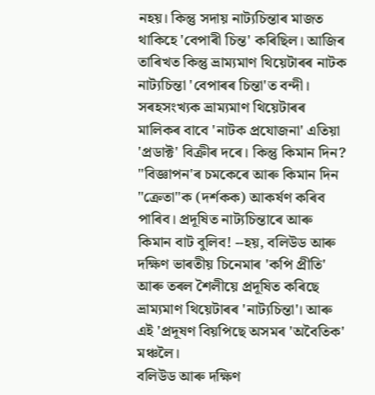নহয়। কিন্তু সদায় নাট্যচিন্তাৰ মাজত থাকিহে 'বেপাৰী চিন্ত' কৰিছিল। আজিৰ তাৰিখত কিন্তু ভ্রাম্যমাণ থিয়েটাৰৰ নাটক নাট্যচিন্তা 'বেপাৰৰ চিন্তা'ত বন্দী। সৰহসংখ্যক ভ্ৰাম্যমাণ থিয়েটাৰৰ মালিকৰ বাবে 'নাটক প্ৰযোজনা' এতিয়া 'প্রডাক্ট' বিক্ৰীৰ দৰে। কিন্তু কিমান দিন? "বিজ্ঞাপন'ৰ চমকেৰে আৰু কিমান দিন "ক্ৰেতা"ক (দর্শকক) আকর্ষণ কৰিব পাৰিব। প্ৰদূষিত নাট্যচিন্তাৰে আৰু কিমান বাট বুলিব! --হয়, বলিউড আৰু দক্ষিণ ভাৰতীয় চিনেমাৰ 'কপি প্ৰীতি' আৰু তৰল শৈলীয়ে প্ৰদূষিত কৰিছে ভ্ৰাম্যমাণ থিয়েটাৰৰ 'নাট্যচিন্তা'। আৰু এই 'প্ৰদূষণ বিয়পিছে অসমৰ 'অবৈতিক' মঞ্চলৈ।
বলিউড আৰু দক্ষিণ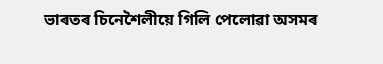ভাৰতৰ চিনেশৈলীয়ে গিলি পেলোৱা অসমৰ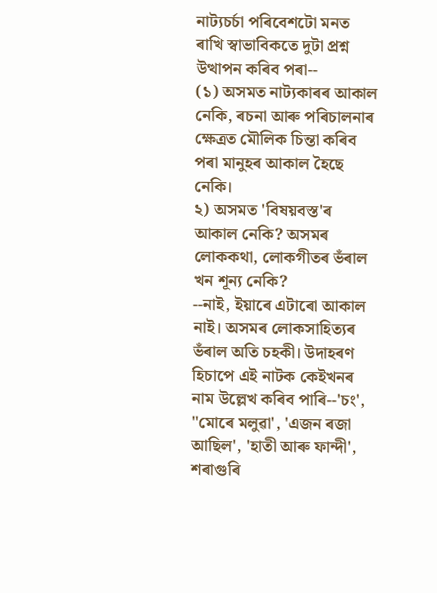নাট্যচর্চা পৰিবেশটো মনত ৰাখি স্বাভাবিকতে দুটা প্ৰশ্ন উত্থাপন কৰিব পৰা--
(১) অসমত নাট্যকাৰৰ আকাল নেকি, ৰচনা আৰু পৰিচালনাৰ ক্ষেত্ৰত মৌলিক চিন্তা কৰিব পৰা মানুহৰ আকাল হৈছে নেকি।
২) অসমত 'বিষয়বস্ত'ৰ আকাল নেকি? অসমৰ লোককথা, লোকগীতৰ ভঁৰাল খন শূন্য নেকি?
--নাই, ইয়াৰে এটাৰো আকাল নাই। অসমৰ লোকসাহিত্যৰ ভঁৰাল অতি চহকী। উদাহৰণ হিচাপে এই নাটক কেইখনৰ নাম উল্লেখ কৰিব পাৰি--'চং', "মোৰে মলুৱা', 'এজন ৰজা আছিল', 'হাতী আৰু ফান্দী', শৰাগুৰি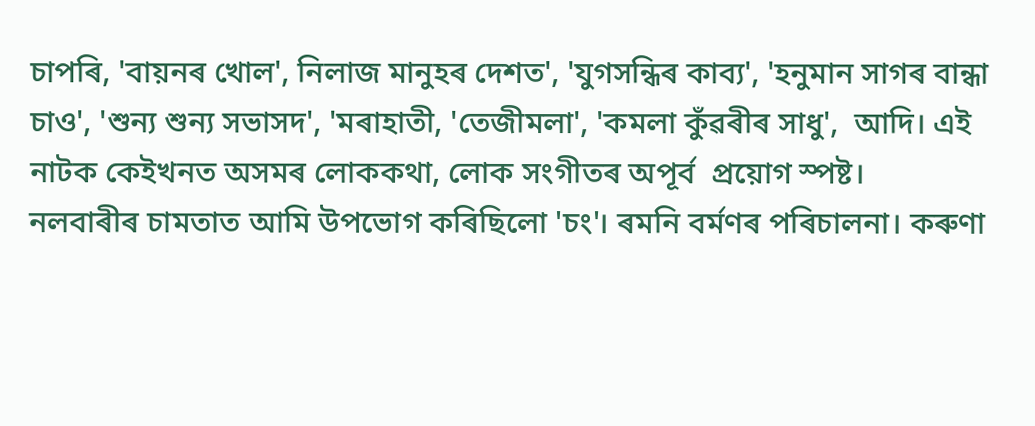চাপৰি, 'বায়নৰ খোল', নিলাজ মানুহৰ দেশত', 'যুগসন্ধিৰ কাব্য', 'হনুমান সাগৰ বান্ধা চাও', 'শুন্য শুন্য সভাসদ', 'মৰাহাতী, 'তেজীমলা', 'কমলা কুঁৱৰীৰ সাধু',  আদি। এই নাটক কেইখনত অসমৰ লোককথা, লোক সংগীতৰ অপূৰ্ব  প্ৰয়োগ স্পষ্ট।
নলবাৰীৰ চামতাত আমি উপভোগ কৰিছিলো 'চং'। ৰমনি বৰ্মণৰ পৰিচালনা। কৰুণা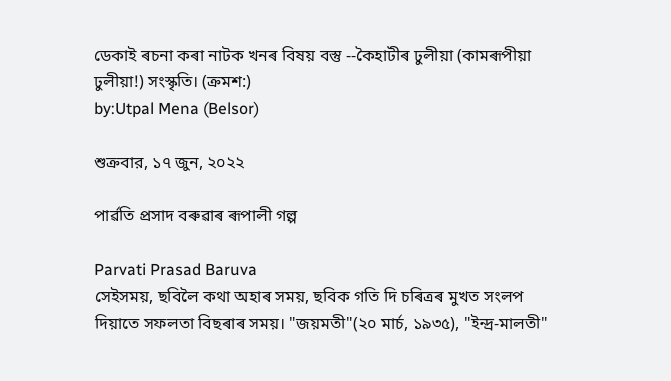ডেকাই ৰচনা কৰা নাটক খনৰ বিষয় বস্তু --কৈহাটীৰ ঢুলীয়া (কামৰূপীয়া ঢুলীয়া!) সংস্কৃতি। (ক্ৰমশ:)
by:Utpal Mena (Belsor)

শুক্রবার, ১৭ জুন, ২০২২

পাৰ্ৱতি প্ৰসাদ বৰুৱাৰ ৰূপালী গল্প

Parvati Prasad Baruva
সেইসময়, ছবিলৈ কথা অহাৰ সময়, ছবিক গতি দি চৰিত্ৰৰ মুখত সংলপ দিয়াতে সফলতা বিছৰাৰ সময়। "জয়মতী"(২০ মাৰ্চ, ১৯৩৫), "ইন্দ্ৰ-মালতী"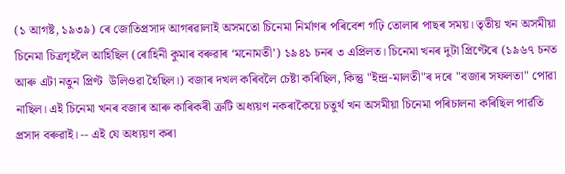(১ আগষ্ট, ১৯৩৯) ৰে জোতিপ্ৰসাদ আগৰৱালাই অসমতো চিনেমা নিৰ্মাণৰ পৰিবেশ গঢ়ি তোলাৰ পাছৰ সময়। তৃতীয় খন অসমীয়া চিনেমা চিত্ৰগৃহলৈ আহিছিল (ৰোহিনী কুমাৰ বৰুৱাৰ ‘মনোমতী’) ১৯৪১ চনৰ ৩ এপ্ৰিলত। চিনেমা খনৰ দুটা প্ৰিণ্টেৰে (১৯৬৭ চনত আৰু এটা নতুন প্ৰিণ্ট  উলিওৱা হৈছিল।) বজাৰ দখল কৰিবলৈ চেষ্টা কৰিছিল, কিন্তু "ইন্দ্ৰ-মালতী"ৰ দৰে "বজাৰ সফলতা" পোৱা নাছিল। এই চিনেমা খনৰ বজাৰ আৰু কাৰিকৰী ত্ৰুটি অধ্যয়ণ নকৰাকৈয়ে চতুৰ্থ খন অসমীয়া চিনেমা পৰিচালনা কৰিছিল পাৰ্ৱতি প্ৰসাদ বৰুৱাই। -- এই যে অধ্যয়ণ কৰা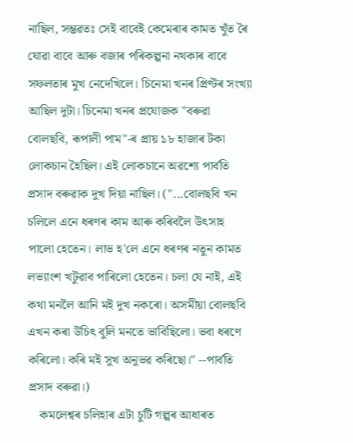নাছিল, সম্ভৱতঃ সেই বাবেই কেমেৰাৰ কামত খুঁত ৰৈ যোৱা বাবে আৰু বজাৰ পৰিকল্পনা নথকাৰ বাবে সফলতাৰ মুখ নেদেখিলে। চিনেমা খনৰ প্ৰিণ্টৰ সংখ্যা আছিল দুটা। চিনেমা খনৰ প্ৰযোজক "বৰুৱা বোলছবি, ৰূপালী পাম"-ৰ প্ৰায় ১৮ হাজাৰ টকা লোকচান হৈছিল। এই লোকচানে অৱশ্যে পাৰ্বতি প্ৰসাদ বৰুৱাক দুখ দিয়া নাছিল। ("...বোলছবি খন চলিলে এনে ধৰণৰ কাম আৰু কৰিবলৈ উৎসাহ পালো হেতেন। লাভ হ'লে এনে ধৰণৰ নতুন কামত লভ্যাংশ খটুৱাব পাৰিলো হেতেন। চলা যে নাই, এই কথা মনলৈ আনি মই দুখ নকৰো। অসমীয়া বোলছবি এখন কৰা উচিৎ বুলি মনতে ভাবিছিলো। ভবা ধৰণে কৰিলো। কৰি মই সুখ অনুভৱ কৰিছো।" --পাৰ্বতি প্ৰসাদ বৰুৱা।)
    কমলেশ্বৰ চলিহাৰ এটা চুটি গল্পৰ আধাৰত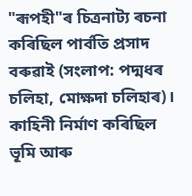"ৰূপহী"ৰ চিত্ৰনাট্য ৰচনা কৰিছিল পাৰ্বতি প্ৰসাদ বৰুৱাই (সংলাপ: পদ্মধৰ চলিহা, মোক্ষদা চলিহাৰ)। কাহিনী নিৰ্মাণ কৰিছিল ভূমি আৰু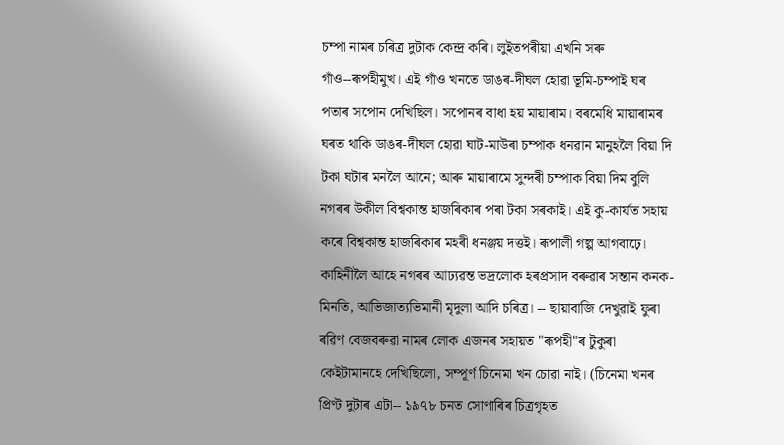চম্পা নামৰ চৰিত্ৰ দুটাক কেন্দ্ৰ কৰি। লুইতপৰীয়া এখনি সৰু গাঁও--ৰূপহীমুখ। এই গাঁও খনতে ডাঙৰ-দীঘল হোৱা ভূমি-চম্পাই ঘৰ পতাৰ সপোন দেখিছিল। সপোনৰ বাধা হয় মায়াৰাম। বৰমেধি মায়াৰামৰ ঘৰত থাকি ডাঙৰ-দীঘল হোৱা ঘাট-মাউৰা চম্পাক ধনৱান মানুহলৈ বিয়া দি টকা ঘটাৰ মনলৈ আনে; আৰু মায়াৰামে সুন্দৰী চম্পাক বিয়া দিম বুলি নগৰৰ উকীল বিশ্বকান্ত হাজৰিকাৰ পৰা টকা সৰকাই। এই কু-কাৰ্যত সহায় কৰে বিশ্বকান্ত হাজৰিকাৰ মহৰী ধনঞ্জয় দত্তই। ৰূপালী গল্প আগবাঢ়ে। কাহিনীলৈ আহে নগৰৰ আঢ্যৱন্ত ভদ্ৰলোক হৰপ্ৰসাদ বৰুৱাৰ সন্তান কনক-মিনতি, আভিজাত্যভিমানী মৃদুলা আদি চৰিত্ৰ। -- ছায়াবাজি দেখুৱাই ফুৰা ৰৱিণ বেজবৰুৱা নামৰ লোক এজনৰ সহায়ত "ৰূপহী"ৰ টুকুৰা কেইটামানহে দেখিছিলো, সম্পূৰ্ণ চিনেমা খন চোৱা নাই। (চিনেমা খনৰ প্ৰিণ্ট দুটাৰ এটা-- ১৯৭৮ চনত সোণাৰিৰ চিত্ৰগৃহত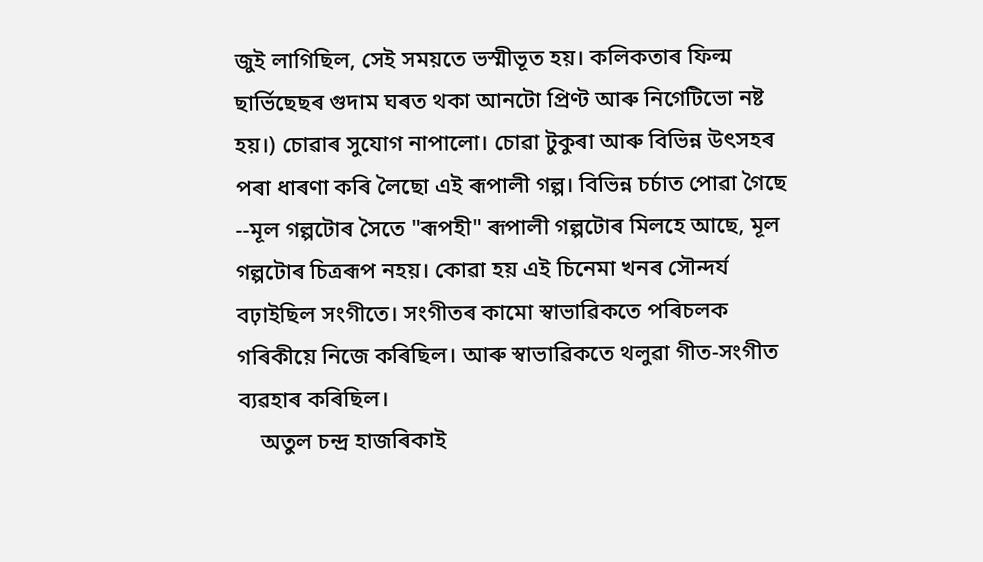জুই লাগিছিল, সেই সময়তে ভস্মীভূত হয়। কলিকতাৰ ফিল্ম ছাৰ্ভিছেছৰ গুদাম ঘৰত থকা আনটো প্ৰিণ্ট আৰু নিগেটিভো নষ্ট হয়।) চোৱাৰ সুযোগ নাপালো। চোৱা টুকুৰা আৰু বিভিন্ন উৎসহৰ পৰা ধাৰণা কৰি লৈছো এই ৰূপালী গল্প। বিভিন্ন চৰ্চাত পোৱা গৈছে --মূল গল্পটোৰ সৈতে "ৰূপহী" ৰূপালী গল্পটোৰ মিলহে আছে, মূল গল্পটোৰ চিত্ৰৰূপ নহয়। কোৱা হয় এই চিনেমা খনৰ সৌন্দৰ্য বঢ়াইছিল সংগীতে। সংগীতৰ কামো স্বাভাৱিকতে পৰিচলক গৰিকীয়ে নিজে কৰিছিল। আৰু স্বাভাৱিকতে থলুৱা গীত-সংগীত ব্যৱহাৰ কৰিছিল।
    অতুল চন্দ্ৰ হাজৰিকাই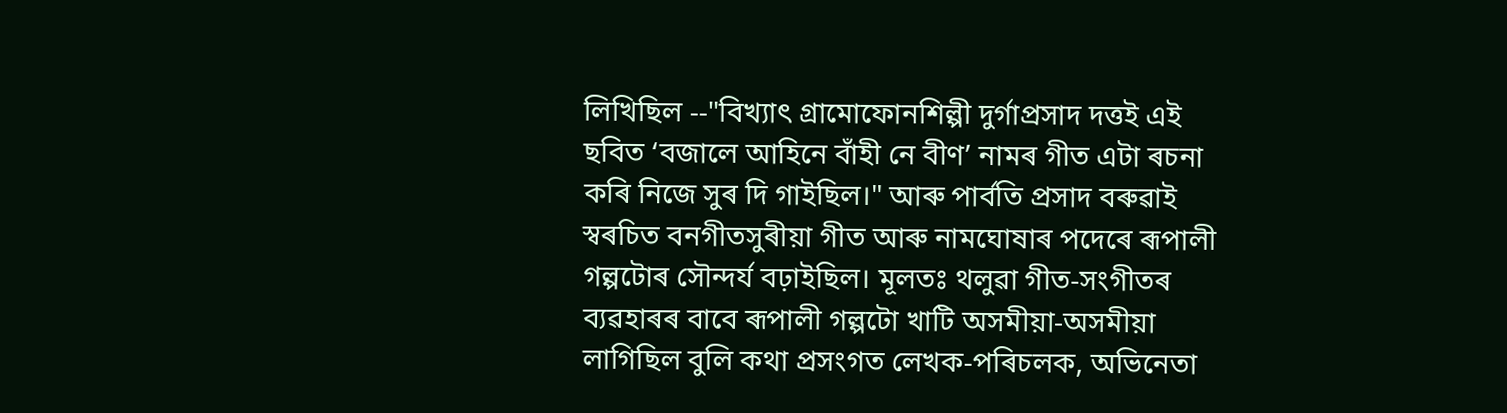লিখিছিল --"বিখ্যাৎ গ্রামোফোনশিল্পী দুর্গাপ্রসাদ দত্তই এই ছবিত ‘বজালে আহিনে বাঁহী নে বীণ’ নামৰ গীত এটা ৰচনা কৰি নিজে সুৰ দি গাইছিল।" আৰু পাৰ্বতি প্ৰসাদ বৰুৱাই স্বৰচিত বনগীতসুৰীয়া গীত আৰু নামঘোষাৰ পদেৰে ৰূপালী গল্পটোৰ সৌন্দৰ্য বঢ়াইছিল। মূলতঃ থলুৱা গীত-সংগীতৰ ব্যৱহাৰৰ বাবে ৰূপালী গল্পটো খাটি অসমীয়া-অসমীয়া লাগিছিল বুলি কথা প্ৰসংগত লেখক-পৰিচলক, অভিনেতা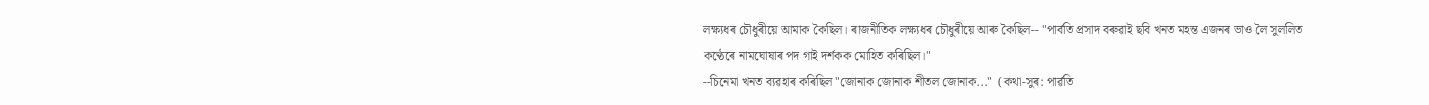লক্ষ্যধৰ চৌধুৰীয়ে আমাক কৈছিল। ৰাজনীতিক লক্ষ্যধৰ চৌধুৰীয়ে আৰু কৈছিল-- "পাৰ্বতি প্ৰসাদ বৰুৱাই ছবি খনত মহন্ত এজনৰ ভাও লৈ সুললিত কণ্ঠেৰে নামঘোষাৰ পদ গাই দৰ্শকক মোহিত কৰিছিল।"
--চিনেমা খনত ব্যৱহাৰ কৰিছিল "জোনাক জোনাক শীতল জোনাক..."  (কথা-সুৰ: পাৰ্ৱতি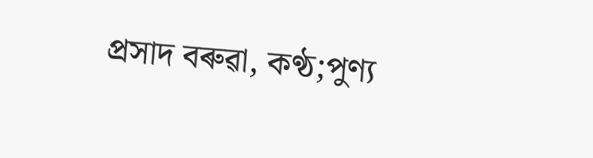প্ৰসাদ বৰুৱা, কণ্ঠ;পুণ্য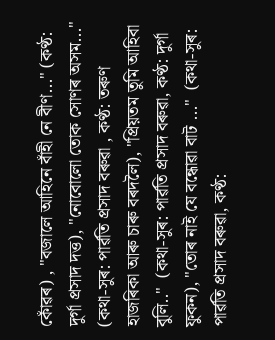কোঁৱৰ) , "বজালে আহিনে বাঁহী নে বীণ..." (কণ্ঠ: দুৰ্গা প্ৰসাদ দত্ত), "নোবোলো তোক সোণৰ অসম..."  (কথা-সুৰ: পাৰ্ৱতি প্ৰসাদ বৰুৱা , কণ্ঠ: তৰুণ হাজৰিকা আৰু চাৰু বৰদলৈ), "প্ৰিয়তম তুমি আহিবা বুলি.."  (কথা-সুৰ: পাৰ্ৱতি প্ৰসাদ বৰুৱা, কণ্ঠ: দুৰ্গা ফুকন), "তোৰ নাই যে বন্ধোৱা বাট ..."  (কথা-সুৰ: পাৰ্ৱতি প্ৰসাদ বৰুৱা, কণ্ঠ: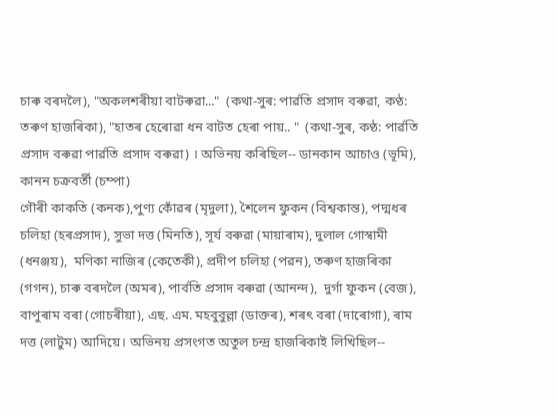চাৰু বৰদলৈ), "অকলশৰীয়া বাটৰুৱা..."  (কথা-সুৰ: পাৰ্ৱতি প্ৰসাদ বৰুৱা, কণ্ঠ: তৰুণ হাজৰিকা), "হাতৰ হেৰোৱা ধন বাটত হেৰা পায়.. "  (কথা-সুৰ, কণ্ঠ: পাৰ্ৱতি প্ৰসাদ বৰুৱা পাৰ্ৱতি প্ৰসাদ বৰুৱা) । অভিনয় কৰিছিল-- ডানকান আচাও (ভূমি), কানন চক্ৰবৰ্তী (চম্পা)
গৌৰী কাকতি (কনক),পুণ্য কোঁৱৰ (মৃদুলা), শৈলেন ফুকন (বিশ্বকান্ত), পদ্মধৰ চলিহা (হৰপ্ৰসাদ), সুভা দত্ত (মিনতি), সূৰ্য বৰুৱা (মায়াৰাম), দুলাল গোস্বামী (ধনঞ্জয়),  মণিকা নাজিৰ (কেতেকী), প্ৰদীপ চলিহা (পৱন), তৰুণ হাজৰিকা (গগন), চাৰু বৰদলৈ (অমৰ), পাৰ্বতি প্ৰসাদ বৰুৱা (আনন্দ),  দুৰ্গা ফুকন (বেজ), বাপুৰাম বৰা (গোচৰীয়া), এছ. এম. মহবুবুল্লা (ডাক্তৰ), শৰৎ বৰা (দাৰোগা), ৰাম দত্ত (লাটুম) আদিয়ে। অভিনয় প্ৰসংগত অতুল চন্দ্ৰ হাজৰিকাই লিখিছিল--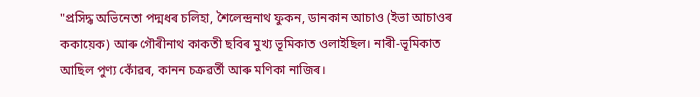"প্রসিদ্ধ অভিনেতা পদ্মধৰ চলিহা, শৈলেন্দ্রনাথ ফুকন, ডানকান আচাও (ইভা আচাওৰ ককায়েক) আৰু গৌৰীনাথ কাকতী ছবিৰ মুখ্য ভূমিকাত ওলাইছিল। নাৰী-ভূমিকাত আছিল পুণ্য কোঁৱৰ, কানন চক্রৱর্তী আৰু মণিকা নাজিৰ।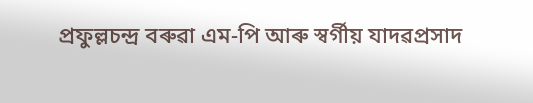প্রফুল্লচন্দ্ৰ বৰুৱা এম-পি আৰু স্বৰ্গীয় যাদৱপ্রসাদ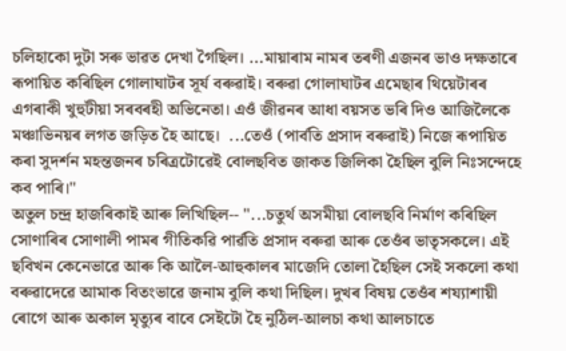চলিহাকো দুটা সৰু ভাৱত দেখা গৈছিল। ...মায়াৰাম নামৰ তৰণী এজনৰ ভাও দক্ষতাৰে ৰূপায়িত কৰিছিল গোলাঘাটৰ সূৰ্য বৰুৱাই। বৰুৱা গোলাঘাটৰ এমেছাৰ থিয়েটাৰৰ এগৰাকী খুহুটীয়া সৰবৰহী অভিনেতা। এওঁ জীৱনৰ আধা বয়সত ভৰি দিও আজিলৈকে মঞ্চাভিনয়ৰ লগত জড়িত হৈ আছে।  ...তেওঁ (পাৰ্বতি প্ৰসাদ বৰুৱাই) নিজে ৰূপায়িত কৰা সুদর্শন মহন্তজনৰ চৰিত্ৰটোৱেই বোলছবিত জাকত জিলিকা হৈছিল বুলি নিঃসন্দেহে কব পাৰি।"
অতুল চন্দ্ৰ হাজৰিকাই আৰু লিখিছিল-- "...চতুর্থ অসমীয়া বোলছবি নিৰ্মাণ কৰিছিল সোণাৰিৰ সোণালী পামৰ গীতিকৱি পাৰ্ৱতি প্ৰসাদ বৰুৱা আৰু তেওঁৰ ভাতৃসকলে। এই ছবিখন কেনেভাৱে আৰু কি আলৈ-আহুকালৰ মাজেদি তোলা হৈছিল সেই সকলো কথা বৰুৱাদেৱে আমাক বিতংভাৱে জনাম বুলি কথা দিছিল। দুখৰ বিষয় তেওঁৰ শয্যাশায়ী ৰোগে আৰু অকাল মৃত্যুৰ বাবে সেইটো হৈ নুঠিল-আলচা কথা আলচাতে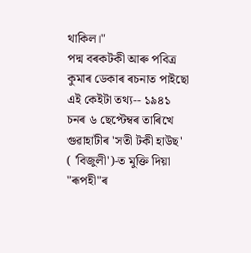থাকিল।"
পদ্ম বৰকটকী আৰু পবিত্ৰ কুমাৰ ডেকাৰ ৰচনাত পাইছো এই কেইটা তথ্য-- ১৯৪১ চনৰ ৬ ছেপ্টেম্বৰ তাৰিখে গুৱাহাটীৰ 'সতী টকী হাউছ' ( 'বিজুলী')-ত মুক্তি দিয়া "ৰূপহী"ৰ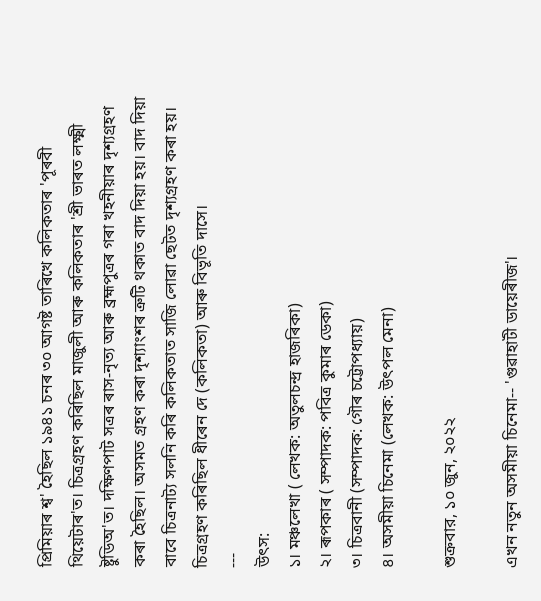প্ৰিমিয়াৰ শ্ব' হৈছিল ১৯৪১ চনৰ ৩০ আগষ্ট তাৰিখে কলিকতাৰ 'পূৰবী থিয়েটাৰ'ত। চিত্ৰগ্ৰহণ কৰিছিল মাজুলী আৰু কলিকতাৰ 'শ্ৰী ভাৰত লক্ষ্মী ষ্টুডিঅ'ত। দক্ষিণপাট সত্ৰৰ ৰাস-নৃত্য আৰু ব্ৰহ্মপুত্ৰৰ গৰা খহনীয়াৰ দৃশ্যগ্ৰহণ কৰা হৈছিল। অসমত গ্ৰহণ কৰা দৃশ্যাংশৰ ত্ৰুটি থকাত বাদ দিয়া হয়। বাদ দিয়া বাবে চিত্ৰনাট্য সলনি কৰি কলিকতাত সাজি লোৱা ছেটত দৃশ্যগ্ৰহণ কৰা হয়। চিত্ৰগ্ৰহণ কৰিছিল ধীৰেন দে (কলিকতা) আৰু বিভূতি দাসে।
---
উৎস:
১। মঞ্চলেখা ( লেখক: অতুলচন্দ্ৰ হাজৰিকা)
২। ৰূপকাৰ ( সম্পাদক: পবিত্ৰ কুমাৰ ডেকা)
৩। চিত্ৰবানী (সম্পাদক: গৌৰ চট্টোপধ্যায়)
৪। অসমীয়া চিনেমা (লেখক: উৎপল মেনা)

শুক্রবার, ১০ জুন, ২০২২

এখন নতুন অসমীয়া চিনেমা-- 'গুৱাহাটী ডায়েৰীজ'।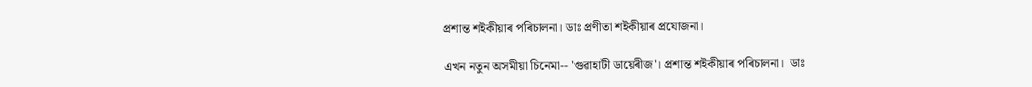প্ৰশান্ত শইকীয়াৰ পৰিচালনা। ডাঃ প্ৰণীতা শইকীয়াৰ প্ৰযোজনা।

এখন নতুন অসমীয়া চিনেমা-- 'গুৱাহাটী ডায়েৰীজ'। প্ৰশান্ত শইকীয়াৰ পৰিচালনা।  ডাঃ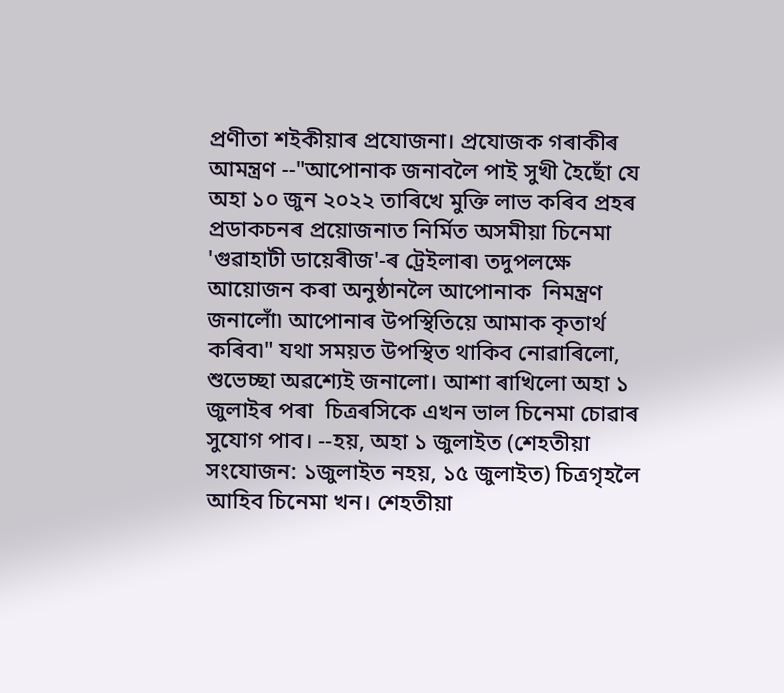প্ৰণীতা শইকীয়াৰ প্ৰযোজনা। প্ৰযোজক গৰাকীৰ আমন্ত্ৰণ --"আপোনাক জনাবলৈ পাই সুখী হৈছোঁ যে অহা ১০ জুন ২০২২ তাৰিখে মুক্তি লাভ কৰিব প্ৰহৰ প্ৰডাকচনৰ প্ৰয়োজনাত নির্মিত অসমীয়া চিনেমা 'গুৱাহাটী ডায়েৰীজ'-ৰ ট্ৰেইলাৰ৷ তদুপলক্ষে আয়োজন কৰা অনুষ্ঠানলৈ আপোনাক  নিমন্ত্রণ জনালোঁ৷ আপোনাৰ উপস্থিতিয়ে আমাক কৃতাৰ্থ কৰিব৷" যথা সময়ত উপস্থিত থাকিব নোৱাৰিলো, শুভেচ্ছা অৱশ্যেই জনালো। আশা ৰাখিলো অহা ১ জুলাইৰ পৰা  চিত্ৰৰসিকে এখন ভাল চিনেমা চোৱাৰ সুযোগ পাব। --হয়, অহা ১ জুলাইত (শেহতীয়া সংযোজন: ১জুলাইত নহয়, ১৫ জুলাইত) চিত্ৰগৃহলৈ আহিব চিনেমা খন। শেহতীয়া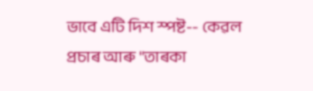ভাবে এটি দিশ স্পষ্ট-- কেৱল  প্ৰচাৰ আৰু "তাৰকা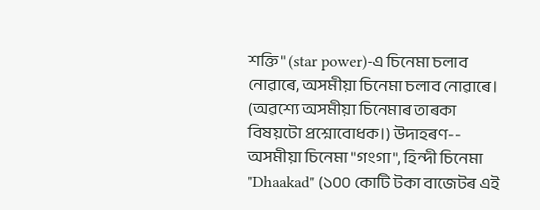শক্তি" (star power)-এ চিনেমা চলাব নোৱাৰে, অসমীয়া চিনেমা চলাব নোৱাৰে। (অৱশ্যে অসমীয়া চিনেমাৰ তাৰকা বিষয়টো প্ৰশ্নোবোধক।) উদাহৰণ-- অসমীয়া চিনেমা "গংগা", হিন্দী চিনেমা "Dhaakad" (১০০ কোটি টকা বাজেটৰ এই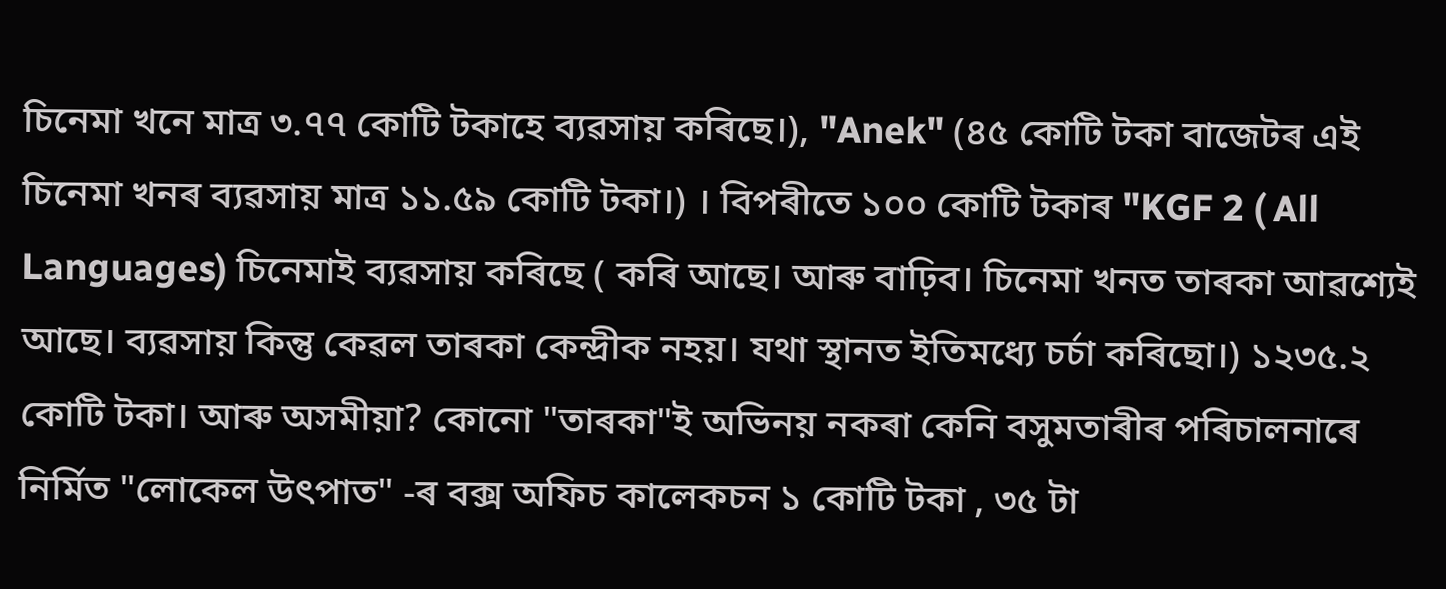চিনেমা খনে মাত্ৰ ৩.৭৭ কোটি টকাহে ব্যৱসায় কৰিছে।), "Anek" (৪৫ কোটি টকা বাজেটৰ এই চিনেমা খনৰ ব্যৱসায় মাত্ৰ ১১.৫৯ কোটি টকা।) । বিপৰীতে ১০০ কোটি টকাৰ "KGF 2 ( All Languages) চিনেমাই ব্যৱসায় কৰিছে ( কৰি আছে। আৰু বাঢ়িব। চিনেমা খনত তাৰকা আৱশ্যেই আছে। ব্যৱসায় কিন্তু কেৱল তাৰকা কেন্দ্ৰীক নহয়। যথা স্থানত ইতিমধ্যে চৰ্চা কৰিছো।) ১২৩৫.২ কোটি টকা। আৰু অসমীয়া? কোনো "তাৰকা"ই অভিনয় নকৰা কেনি বসুমতাৰীৰ পৰিচালনাৰে নিৰ্মিত "লোকেল উৎপাত" -ৰ বক্স অফিচ কালেকচন ১ কোটি টকা , ৩৫ টা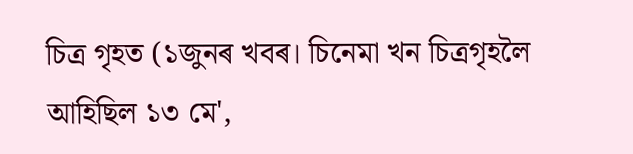চিত্ৰ গৃহত (১জুনৰ খবৰ। চিনেমা খন চিত্ৰগৃহলৈ আহিছিল ১৩ মে',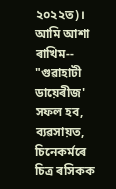২০২২ত)।  আমি আশা ৰাখিম-- "গুৱাহাটী ডায়েৰীজ' সফল হব, ব্যৱসায়ত, চিনেকৰ্মৰে চিত্ৰ ৰসিকক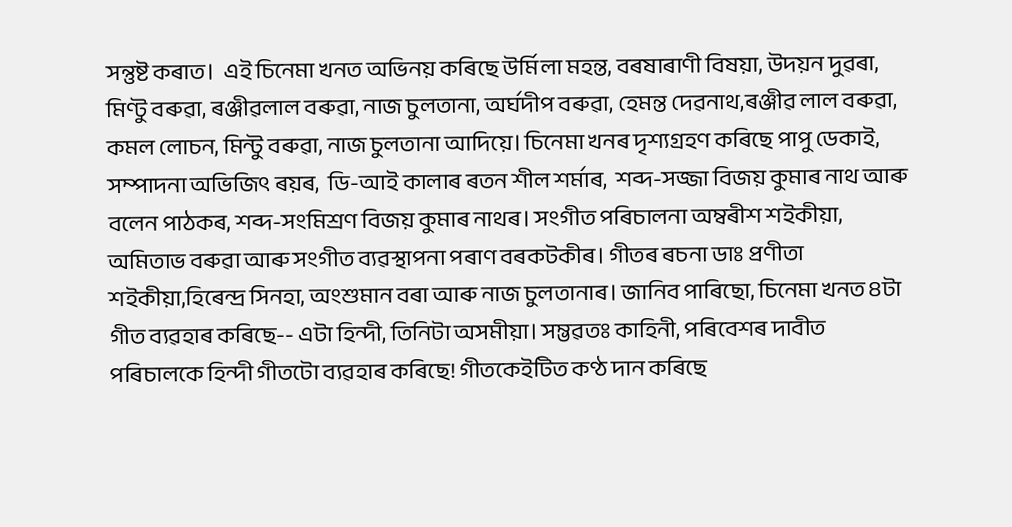সন্তুষ্ট কৰাত।  এই চিনেমা খনত অভিনয় কৰিছে উৰ্মিলা মহন্ত, বৰষাৰাণী বিষয়া, উদয়ন দুৱৰা, মিণ্টু বৰুৱা, ৰঞ্জীৱলাল বৰুৱা, নাজ চুলতানা, অৰ্ঘদীপ বৰুৱা, হেমন্ত দেৱনাথ,ৰঞ্জীৱ লাল বৰুৱা, কমল লোচন, মিন্টু বৰুৱা, নাজ চুলতানা আদিয়ে। চিনেমা খনৰ দৃশ্যগ্ৰহণ কৰিছে পাপু ডেকাই, সম্পাদনা অভিজিৎ‍ ৰয়ৰ,  ডি-আই কালাৰ ৰতন শীল শৰ্মাৰ,  শব্দ-সজ্জা বিজয় কুমাৰ নাথ আৰু বলেন পাঠকৰ, শব্দ-সংমিশ্রণ বিজয় কুমাৰ নাথৰ। সংগীত পৰিচালনা অম্বৰীশ শ‍ইকীয়া, অমিতাভ বৰুৱা আৰু সংগীত ব্যৱস্থাপনা পৰাণ বৰকটকীৰ। গীতৰ ৰচনা ডাঃ প্ৰণীতা শইকীয়া,হিৰেন্দ্ৰ সিনহা, অংশুমান বৰা আৰু নাজ চুলতানাৰ। জানিব পাৰিছো, চিনেমা খনত ৪টা গীত ব্যৱহাৰ কৰিছে-- এটা হিন্দী, তিনিটা অসমীয়া। সম্ভৱতঃ কাহিনী, পৰিবেশৰ দাবীত পৰিচালকে হিন্দী গীতটো ব্যৱহাৰ কৰিছে! গীতকেইটিত কণ্ঠ দান কৰিছে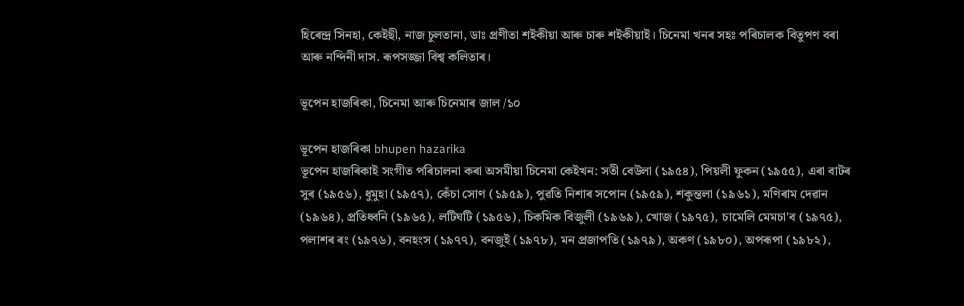হিৰেন্দ্র সিনহা, কেইছী, নাজ চুলতানা, ডাঃ প্রণীতা শ‍ইকীয়া আৰু চাৰু শ‍ইকীয়াই। চিনেমা খনৰ সহঃ পৰিচালক বিতুপণ বৰা আৰু নন্দিনী দাস. ৰূপসজ্জা বিশ্ব কলিতাৰ।

ভূপেন হাজৰিকা, চিনেমা আৰু চিনেমাৰ জাল /১০

ভূপেন হাজৰিকা bhupen hazarika
ভূপেন হাজৰিকাই সংগীত পৰিচালনা কৰা অসমীয়া চিনেমা কেইখন: সতী বেউলা (১৯৫৪), পিয়লী ফুকন (১৯৫৫), এৰা বাটৰ সুৰ (১৯৫৬), ধুমুহা (১৯৫৭), কেঁচা সোণ (১৯৫৯), পুৱতি নিশাৰ সপোন (১৯৫৯), শকুন্তলা (১৯৬১), মণিৰাম দেৱান (১৯৬৪), প্রতিধ্বনি (১৯৬৫), লটিঘটি (১৯৫৬), চিকমিক বিজুলী (১৯৬৯), খোজ (১৯৭৫), চামেলি মেমচা'ব (১৯৭৫), পলাশৰ ৰং (১৯৭৬), বনহংস (১৯৭৭), বনজুই (১৯৭৮), মন প্রজাপতি (১৯৭৯), অকণ (১৯৮০), অপৰূপা (১৯৮২),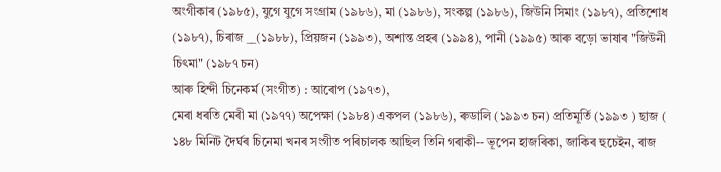অংগীকাৰ (১৯৮৫), যুগে যুগে সংগ্রাম (১৯৮৬), মা (১৯৮৬), সংকল্প (১৯৮৬), জিউনি সিমাং (১৯৮৭), প্রতিশোধ (১৯৮৭), চিৰাজ __(১৯৮৮), প্রিয়জন (১৯৯৩), অশান্ত প্ৰহৰ (১৯৯৪), পানী (১৯৯৫) আৰু বড়ো ভাষাৰ "জিউনী চিৎমা" (১৯৮৭ চন)
আৰু হিন্দী চিনেকৰ্ম (সংগীত) : আৰোপ (১৯৭৩),
মেৰা ধৰতি মেৰী মা (১৯৭৭) অপেক্ষা (১৯৮৪) একপল (১৯৮৬), ৰুডালি (১৯৯৩ চন) প্রতিমূর্তি (১৯৯৩ ) ছাজ ( ১৪৮ মিনিট দৈৰ্ঘৰ চিনেমা খনৰ সংগীত পৰিচালক আছিল তিনি গৰাকী-- ভূপেন হাজৰিকা, জাকিৰ হুচেইন, ৰাজ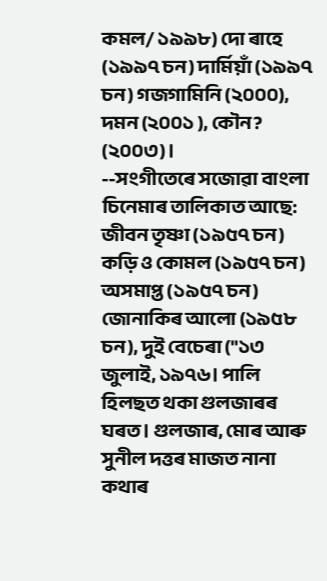কমল/ ১৯৯৮) দো ৰাহে (১৯৯৭ চন) দাৰ্মিয়াঁ (১৯৯৭ চন) গজগামিনি (২০০০), দমন (২০০১ ), কৌন? (২০০৩)।
--সংগীতেৰে সজোৱা বাংলা চিনেমাৰ তালিকাত আছে: জীবন তৃষ্ণা (১৯৫৭ চন) কড়ি ও কোমল (১৯৫৭ চন) অসমাপ্ত (১৯৫৭ চন) জোনাকিৰ আলো (১৯৫৮ চন), দুই বেচেৰা ("১৩ জুলাই, ১৯৭৬। পালি হিলছত থকা গুলজাৰৰ ঘৰত। গুলজাৰ, মোৰ আৰু সুনীল দত্তৰ মাজত নানা কথাৰ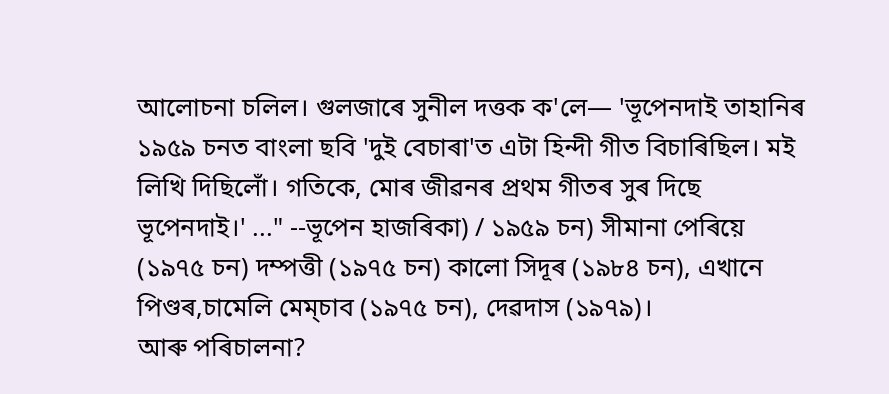আলোচনা চলিল। গুলজাৰে সুনীল দত্তক ক'লে— 'ভূপেনদাই তাহানিৰ ১৯৫৯ চনত বাংলা ছবি 'দুই বেচাৰা'ত এটা হিন্দী গীত বিচাৰিছিল। মই লিখি দিছিলোঁ। গতিকে, মোৰ জীৱনৰ প্ৰথম গীতৰ সুৰ দিছে ভূপেনদাই।' ..." --ভূপেন হাজৰিকা) / ১৯৫৯ চন) সীমানা পেৰিয়ে (১৯৭৫ চন) দম্পত্তী (১৯৭৫ চন) কালো সিদূৰ (১৯৮৪ চন), এখানে পিণ্ডৰ,চামেলি মেম্‌চাব (১৯৭৫ চন), দেৱদাস (১৯৭৯)।
আৰু পৰিচালনা?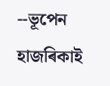--ভূপেন হাজৰিকাই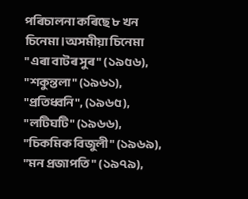পৰিচালনা কৰিছে ৮ খন চিনেমা।অসমীয়া চিনেমা "এৰা বাটৰ সুৰ" (১৯৫৬), "শকুন্তলা" (১৯৬১), "প্রতিধ্বনি", (১৯৬৫), "লটিঘটি" (১৯৬৬), "চিকমিক বিজুলী" (১৯৬৯), "মন প্রজাপতি" (১৯৭৯),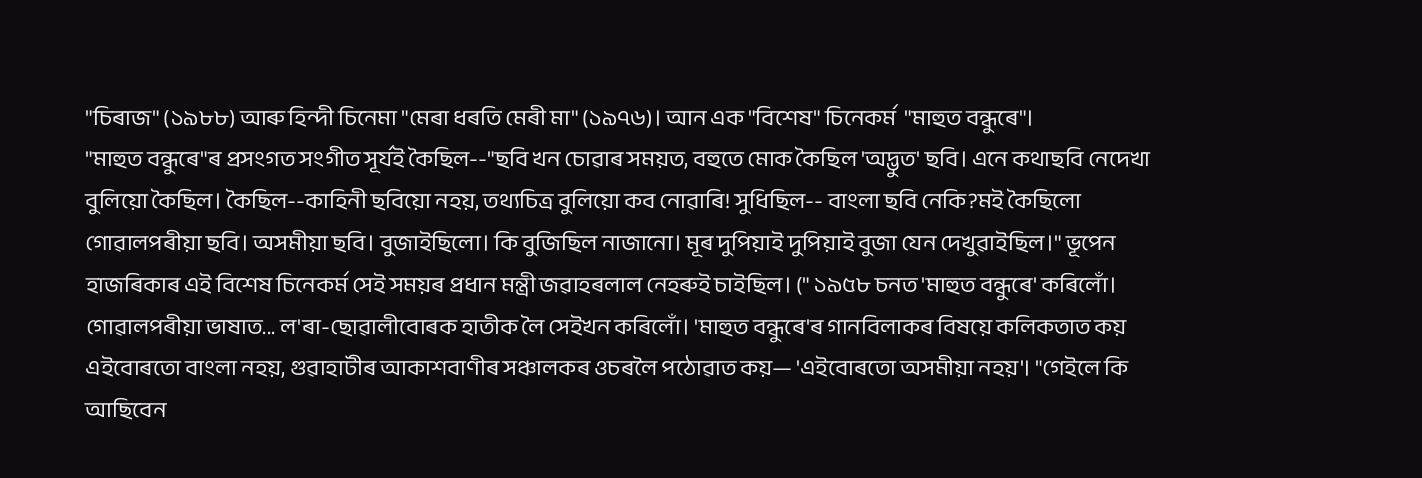"চিৰাজ" (১৯৮৮) আৰু হিন্দী চিনেমা "মেৰা ধৰতি মেৰী মা" (১৯৭৬)। আন এক "বিশেষ" চিনেকৰ্ম  "মাহুত বন্ধুৰে"।
"মাহুত বন্ধুৰে"ৰ প্ৰসংগত সংগীত সূৰ্যই কৈছিল--"ছবি খন চোৱাৰ সময়ত, বহুতে মোক কৈছিল 'অদ্ভুত' ছবি। এনে কথাছবি নেদেখা বুলিয়ো কৈছিল। কৈছিল--কাহিনী ছবিয়ো নহয়, তথ্যচিত্ৰ বুলিয়ো কব নোৱাৰি! সুধিছিল-- বাংলা ছবি নেকি?মই কৈছিলো গোৱালপৰীয়া ছবি। অসমীয়া ছবি। বুজাইছিলো। কি বুজিছিল নাজানো। মূৰ দুপিয়াই দুপিয়াই বুজা যেন দেখুৱাইছিল।" ভূপেন হাজৰিকাৰ এই বিশেষ চিনেকৰ্ম সেই সময়ৰ প্ৰধান মন্ত্ৰী জৱাহৰলাল নেহৰুই চাইছিল। (" ১৯৫৮ চনত 'মাহুত বন্ধুৰে' কৰিলোঁ। গোৱালপৰীয়া ভাষাত... ল'ৰা-ছোৱালীবোৰক হাতীক লৈ সেইখন কৰিলোঁ। 'মাহুত বন্ধুৰে'ৰ গানবিলাকৰ বিষয়ে কলিকতাত কয়  এইবোৰতো বাংলা নহয়, গুৱাহাটীৰ আকাশবাণীৰ সঞ্চালকৰ ওচৰলৈ পঠোৱাত কয়— 'এইবোৰতো অসমীয়া নহয়'। "গেইলে কি আছিবেন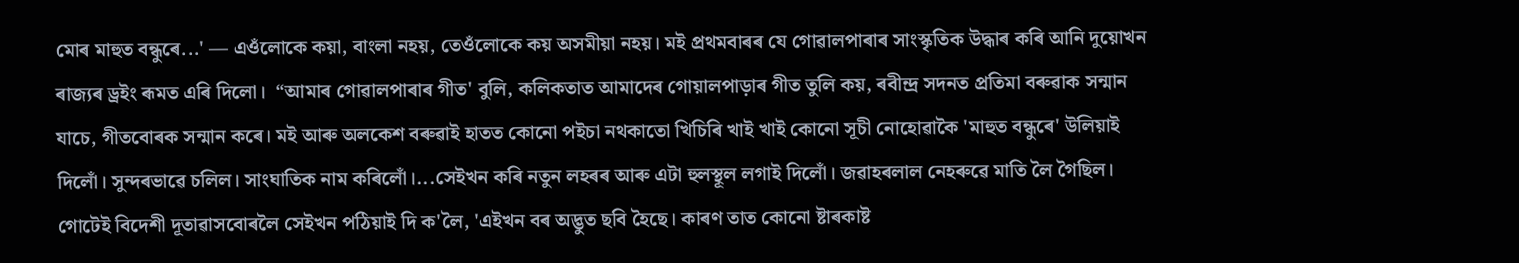মোৰ মাহুত বন্ধুৰে...' — এওঁলোকে কয়া, বাংলা নহয়, তেওঁলোকে কয় অসমীয়া নহয়। মই প্ৰথমবাৰৰ যে গোৱালপাৰাৰ সাংস্কৃতিক উদ্ধাৰ কৰি আনি দুয়োখন ৰাজ্যৰ ড্রইং ৰূমত এৰি দিলো।  “আমাৰ গোৱালপাৰাৰ গীত' বুলি, কলিকতাত আমাদেৰ গোয়ালপাড়াৰ গীত তুলি কয়, ৰবীন্দ্ৰ সদনত প্ৰতিমা বৰুৱাক সন্মান যাচে, গীতবোৰক সন্মান কৰে। মই আৰু অলকেশ বৰুৱাই হাতত কোনো পইচা নথকাতো খিচিৰি খাই খাই কোনো সূচী নোহোৱাকৈ 'মাহুত বন্ধুৰে' উলিয়াই দিলোঁ। সুন্দৰভাৱে চলিল। সাংঘাতিক নাম কৰিলোঁ।...সেইখন কৰি নতুন লহৰৰ আৰু এটা হুলস্থূল লগাই দিলোঁ। জৱাহৰলাল নেহৰুৱে মাতি লৈ গৈছিল। গোটেই বিদেশী দূতাৱাসবোৰলৈ সেইখন পঠিয়াই দি ক'লৈ, 'এইখন বৰ অদ্ভুত ছবি হৈছে। কাৰণ তাত কোনো ষ্টাৰকাষ্ট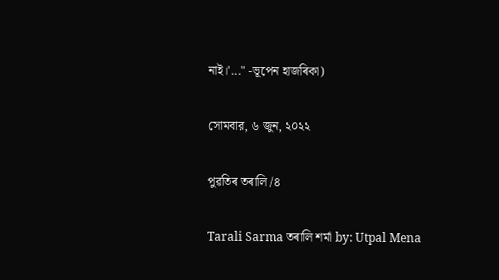নাই।'..." -ভূপেন হাজৰিকা)

সোমবার, ৬ জুন, ২০২২

পুৱতিৰ তৰালি /৪

Tarali Sarma তৰালি শৰ্মা by: Utpal Mena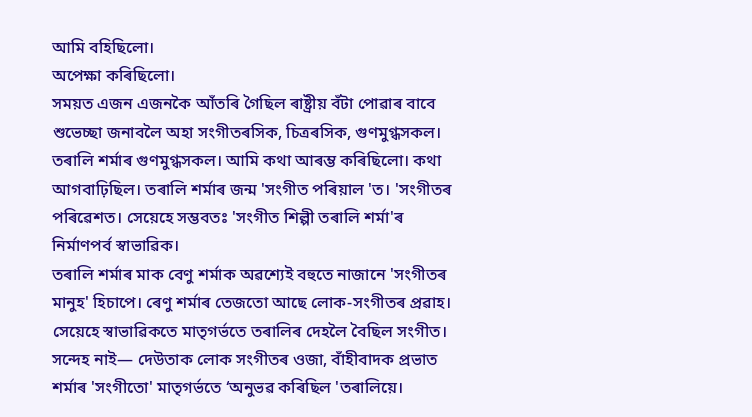আমি বহিছিলো।
অপেক্ষা কৰিছিলো।
সময়ত এজন এজনকৈ আঁতৰি গৈছিল ৰাষ্ট্ৰীয় বঁটা পোৱাৰ বাবে শুভেচ্ছা জনাবলৈ অহা সংগীতৰসিক, চিত্ৰৰসিক, গুণমুগ্ধসকল। তৰালি শৰ্মাৰ গুণমুগ্ধসকল। আমি কথা আৰম্ভ কৰিছিলো। কথা আগবাঢ়িছিল। তৰালি শৰ্মাৰ জন্ম 'সংগীত পৰিয়াল 'ত। 'সংগীতৰ পৰিৱেশত। সেয়েহে সম্ভবতঃ 'সংগীত শিল্পী তৰালি শৰ্মা'ৰ নিৰ্মাণপর্ব স্বাভাৱিক।
তৰালি শৰ্মাৰ মাক বেণু শৰ্মাক অৱশ্যেই বহুতে নাজানে 'সংগীতৰ মানুহ' হিচাপে। ৰেণু শৰ্মাৰ তেজতো আছে লোক-সংগীতৰ প্ৰৱাহ। সেয়েহে স্বাভাৱিকতে মাতৃগর্ভতে তৰালিৰ দেহলৈ বৈছিল সংগীত। সন্দেহ নাই— দেউতাক লোক সংগীতৰ ওজা, বাঁহীবাদক প্রভাত শৰ্মাৰ 'সংগীতো' মাতৃগর্ভতে ‘অনুভৱ কৰিছিল 'তৰালিয়ে।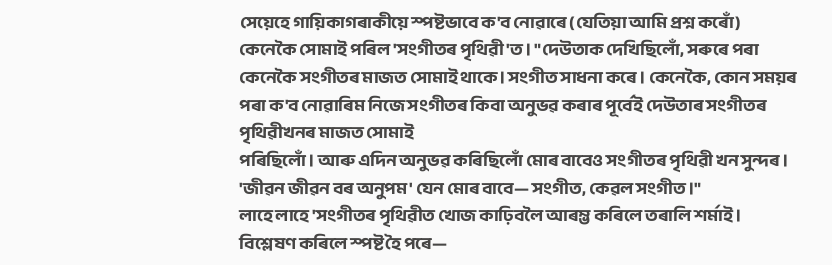সেয়েহে গায়িকাগৰাকীয়ে স্পষ্টভাবে ক'ব নোৱাৰে (যেতিয়া আমি প্রশ্ন কৰোঁ) কেনেকৈ সোমাই পৰিল 'সংগীতৰ পৃথিৱী'ত। "দেউতাক দেখিছিলোঁ, সৰুৰে পৰা কেনেকৈ সংগীতৰ মাজত সোমাই থাকে। সংগীত সাধনা কৰে। কেনেকৈ, কোন সময়ৰ পৰা ক'ব নোৱাৰিম নিজে সংগীতৰ কিবা অনুভৱ কৰাৰ পূর্বেই দেউতাৰ সংগীতৰ পৃথিৱীখনৰ মাজত সোমাই
পৰিছিলোঁ। আৰু এদিন অনুভৱ কৰিছিলোঁ মোৰ বাবেও সংগীতৰ পৃথিৱী খন সুন্দৰ। 'জীৱন জীৱন বৰ অনুপম' যেন মোৰ বাবে— সংগীত, কেৱল সংগীত।"
লাহে লাহে 'সংগীতৰ পৃথিৱীত খোজ কাঢ়িবলৈ আৰম্ভ কৰিলে তৰালি শৰ্মাই। বিশ্লেষণ কৰিলে স্পষ্ট হৈ পৰে—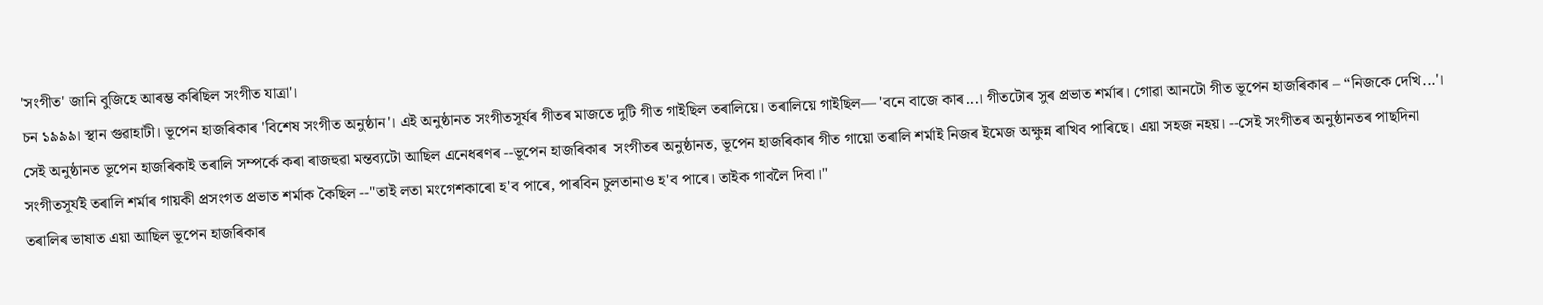'সংগীত' জানি বুজিহে আৰম্ভ কৰিছিল সংগীত যাত্রা'।
চন ১৯৯৯। স্থান গুৱাহাটী। ভূপেন হাজৰিকাৰ 'বিশেষ সংগীত অনুষ্ঠান'। এই অনুষ্ঠানত সংগীতসূৰ্যৰ গীতৰ মাজতে দুটি গীত গাইছিল তৰালিয়ে। তৰালিয়ে গাইছিল— 'বনে বাজে কাৰ...। গীতটোৰ সুৰ প্ৰভাত শৰ্মাৰ। গোৱা আনটো গীত ভূপেন হাজৰিকাৰ – “নিজকে দেখি...'। সেই অনুষ্ঠানত ভূপেন হাজৰিকাই তৰালি সম্পৰ্কে কৰা ৰাজহুৱা মন্তব্যটো আছিল এনেধৰণৰ --ভূপেন হাজৰিকাৰ  সংগীতৰ অনুষ্ঠানত, ভূপেন হাজৰিকাৰ গীত গায়ো তৰালি শৰ্মাই নিজৰ ইমেজ অক্ষুন্ন ৰাখিব পাৰিছে। এয়া সহজ নহয়। --সেই সংগীতৰ অনুষ্ঠানতৰ পাছদিনা  সংগীতসূৰ্যই তৰালি শৰ্মাৰ গায়কী প্ৰসংগত প্ৰভাত শৰ্মাক কৈছিল --"তাই লতা মংগেশকাৰো হ'ব পাৰে, পাৰবিন চুলতানাও হ'ব পাৰে। তাইক গাবলৈ দিবা।"
তৰালিৰ ভাষাত এয়া আছিল ভূপেন হাজৰিকাৰ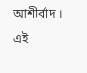আশীৰ্বাদ । এই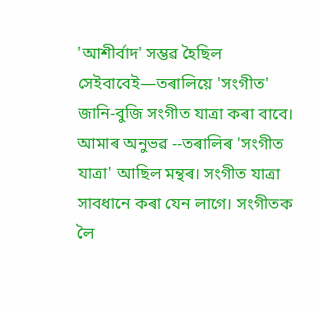'আশীর্বাদ' সম্ভৱ হৈছিল সেইবাবেই—তৰালিয়ে 'সংগীত' জানি-বুজি সংগীত যাত্ৰা কৰা বাবে।
আমাৰ অনুভৱ --তৰালিৰ 'সংগীত যাত্রা' আছিল মন্থৰ। সংগীত যাত্ৰা সাবধানে কৰা যেন লাগে। সংগীতক লৈ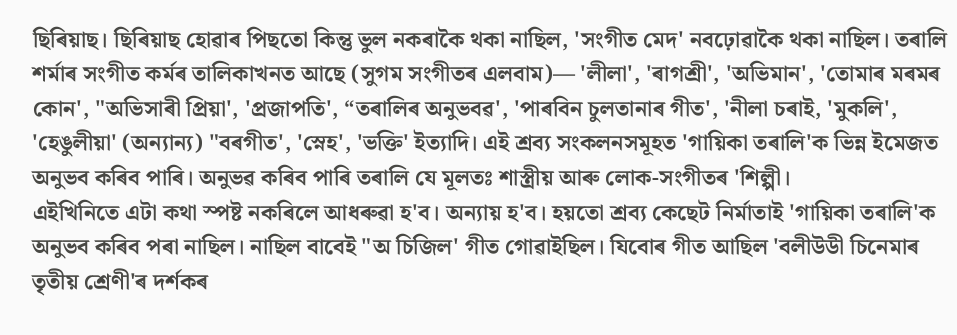ছিৰিয়াছ। ছিৰিয়াছ হোৱাৰ পিছতো কিন্তু ভুল নকৰাকৈ থকা নাছিল, 'সংগীত মেদ' নবঢ়োৱাকৈ থকা নাছিল। তৰালি শৰ্মাৰ সংগীত কৰ্মৰ তালিকাখনত আছে (সুগম সংগীতৰ এলবাম)— 'লীলা', 'ৰাগশ্ৰী', 'অভিমান', 'তোমাৰ মৰমৰ কোন', "অভিসাৰী প্রিয়া', 'প্রজাপতি', “তৰালিৰ অনুভবৱ', 'পাৰবিন চুলতানাৰ গীত', 'নীলা চৰাই, 'মুকলি', 'হেঙুলীয়া' (অন্যান্য) "বৰগীত', 'স্নেহ', 'ভক্তি' ইত্যাদি। এই শ্ৰব্য সংকলনসমূহত 'গায়িকা তৰালি'ক ভিন্ন ইমেজত অনুভব কৰিব পাৰি। অনুভৱ কৰিব পাৰি তৰালি যে মূলতঃ শাস্ত্ৰীয় আৰু লোক-সংগীতৰ 'শিল্পী।
এইখিনিতে এটা কথা স্পষ্ট নকৰিলে আধৰুৱা হ'ব। অন্যায় হ'ব। হয়তো শ্ৰব্য কেছেট নির্মাতাই 'গায়িকা তৰালি'ক অনুভব কৰিব পৰা নাছিল। নাছিল বাবেই "অ চিজিল' গীত গোৱাইছিল। যিবোৰ গীত আছিল 'বলীউডী চিনেমাৰ তৃতীয় শ্ৰেণী'ৰ দৰ্শকৰ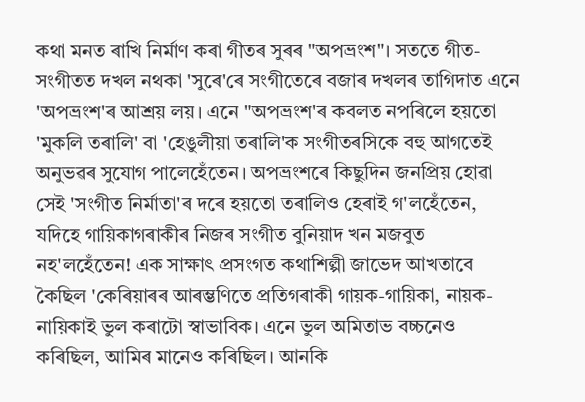কথা মনত ৰাখি নিৰ্মাণ কৰা গীতৰ সুৰৰ "অপভ্রংশ"। সততে গীত-সংগীতত দখল নথকা 'সুৰে'ৰে সংগীতেৰে বজাৰ দখলৰ তাগিদাত এনে 'অপভ্রংশ'ৰ আশ্রয় লয়। এনে "অপভ্ৰংশ'ৰ কবলত নপৰিলে হয়তো 'মুকলি তৰালি' বা 'হেঙুলীয়া তৰালি'ক সংগীতৰসিকে বহু আগতেই অনুভৱৰ সুযোগ পালেহেঁতেন। অপভ্ৰংশৰে কিছুদিন জনপ্ৰিয় হোৱা সেই 'সংগীত নিৰ্মাতা'ৰ দৰে হয়তো তৰালিও হেৰাই গ'লহেঁতেন, যদিহে গায়িকাগৰাকীৰ নিজৰ সংগীত বুনিয়াদ খন মজবুত নহ'লহেঁতেন! এক সাক্ষাৎ প্রসংগত কথাশিল্পী জাভেদ আখতাবে কৈছিল 'কেৰিয়াৰৰ আৰম্ভণিতে প্ৰতিগৰাকী গায়ক-গায়িকা, নায়ক-নায়িকাই ভুল কৰাটো স্বাভাবিক। এনে ভুল অমিতাভ বচ্চনেও কৰিছিল, আমিৰ মানেও কৰিছিল। আনকি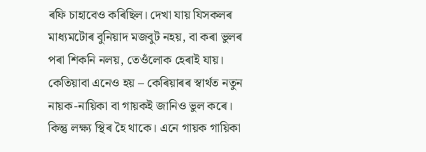ৰফি চাহাবেও কৰিছিল। দেখা যায় যিসকলৰ মাধ্যমটোৰ বুনিয়াদ মজবুট নহয়, বা কৰা ভুলৰ পৰা শিকনি নলয়, তেওঁলোক হেৰাই যায়। কেতিয়াবা এনেও হয় – কেৰিয়াৰৰ স্বাৰ্থত নতুন নায়ক-নায়িকা বা গায়কই জানিও ভুল কৰে। কিন্তু লক্ষ্য স্থিৰ হৈ থাকে। এনে গায়ক গায়িকা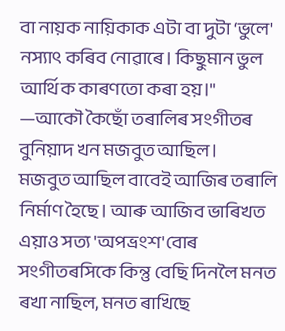বা নায়ক নায়িকাক এটা বা দুটা ‘ভুলে' নস্যাৎ কৰিব নোৱাৰে। কিছুমান ভুল আর্থিক কাৰণতো কৰা হয়।"
—আকৌ কৈছোঁ তৰালিৰ সংগীতৰ বুনিয়াদ খন মজবুত আছিল।
মজবুত আছিল বাবেই আজিৰ তৰালি নিৰ্মাণ হৈছে। আৰু আজিব ভাৰিখত এয়াও সত্য 'অপভ্রংশ'বোৰ সংগীতৰসিকে কিন্তু বেছি দিনলৈ মনত ৰখা নাছিল, মনত ৰাখিছে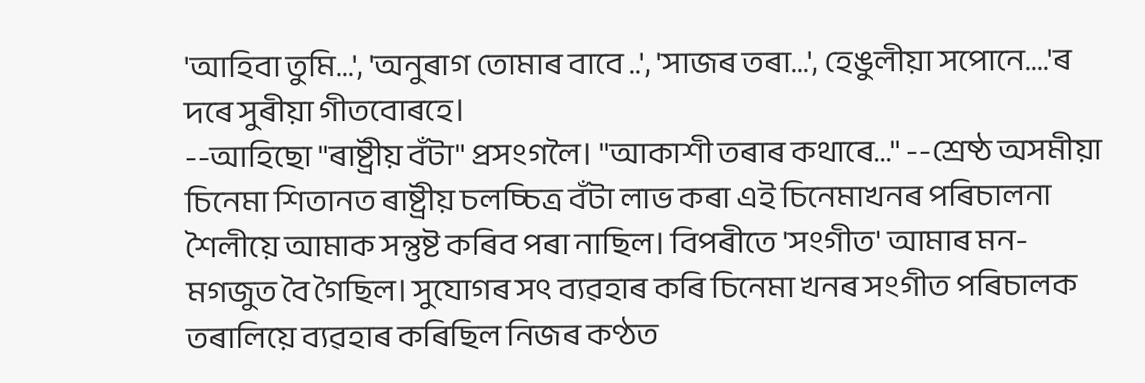'আহিবা তুমি...', 'অনুৰাগ তোমাৰ বাবে ..', 'সাজৰ তৰা...', হেঙুলীয়া সপোনে....'ৰ দৰে সুৰীয়া গীতবোৰহে।
--আহিছো "ৰাষ্ট্ৰীয় বঁটা" প্ৰসংগলৈ। "আকাশী তৰাৰ কথাৰে..." --শ্রেষ্ঠ অসমীয়া চিনেমা শিতানত ৰাষ্ট্ৰীয় চলচ্চিত্ৰ বঁটা লাভ কৰা এই চিনেমাখনৰ পৰিচালনা শৈলীয়ে আমাক সন্তুষ্ট কৰিব পৰা নাছিল। বিপৰীতে 'সংগীত' আমাৰ মন-মগজুত বৈ গৈছিল। সুযোগৰ সৎ ব্যৱহাৰ কৰি চিনেমা খনৰ সংগীত পৰিচালক তৰালিয়ে ব্যৱহাৰ কৰিছিল নিজৰ কণ্ঠত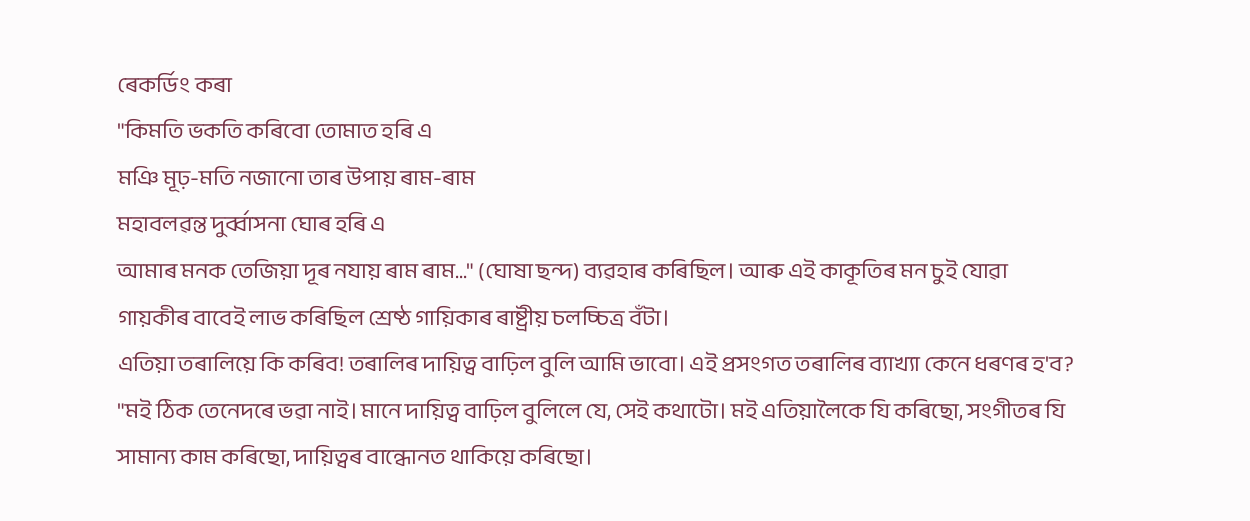ৰেকৰ্ডিং কৰা
"কিমতি ভকতি কৰিবো তোমাত হৰি এ
মঞি মূঢ়-মতি নজানো তাৰ উপায় ৰাম-ৰাম
মহাবলৱন্ত দুৰ্ব্বাসনা ঘোৰ হৰি এ
আমাৰ মনক তেজিয়া দূৰ নযায় ৰাম ৰাম..." (ঘোষা ছন্দ) ব্যৱহাৰ কৰিছিল। আৰু এই কাকূতিৰ মন চুই যোৱা গায়কীৰ বাবেই লাভ কৰিছিল শ্ৰেষ্ঠ গায়িকাৰ ৰাষ্ট্ৰীয় চলচ্চিত্ৰ বঁটা।
এতিয়া তৰালিয়ে কি কৰিব! তৰালিৰ দায়িত্ব বাঢ়িল বুলি আমি ভাবো। এই প্ৰসংগত তৰালিৰ ব্যাখ্যা কেনে ধৰণৰ হ'ব?
"মই ঠিক তেনেদৰে ভৱা নাই। মানে দায়িত্ব বাঢ়িল বুলিলে যে, সেই কথাটো। মই এতিয়ালৈকে যি কৰিছো, সংগীতৰ যি সামান্য কাম কৰিছো, দায়িত্বৰ বান্ধোনত থাকিয়ে কৰিছো।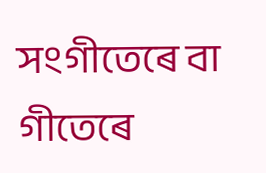সংগীতেৰে বা গীতেৰে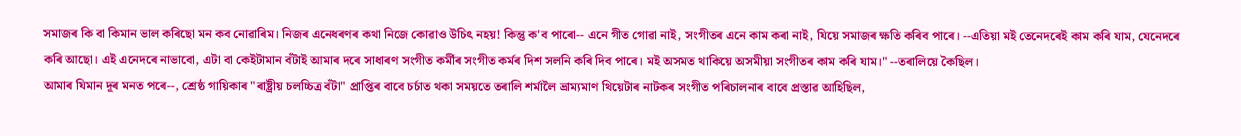সমাজৰ কি বা কিমান ভাল কৰিছো মন কব নোৱাৰিম। নিজৰ এনেধৰণৰ কথা নিজে কোৱাও উচিৎ নহয়! কিন্তু ক'ব পাৰো-- এনে গীত গোৱা নাই, সংগীতৰ এনে কাম কৰা নাই, যিয়ে সমাজৰ ক্ষতি কৰিব পাৰে। --এতিয়া মই তেনেদৰেই কাম কৰি যাম, যেনেদৰে কৰি আছো। এই এনেদৰে নাভাবো, এটা বা কেইটামান বঁটাই আমাৰ দৰে সাধাৰণ সংগীত কৰ্মীৰ সংগীত কৰ্মৰ দিশ সলনি কৰি দিব পাৰে। মই অসমত থাকিয়ে অসমীয়া সংগীতৰ কাম কৰি যাম।" --তৰালিয়ে কৈছিল।
আমাৰ যিমান দূৰ মনত পৰে--, শ্ৰেষ্ঠ গায়িকাৰ "ৰাষ্ট্ৰীয় চলচ্চিত্ৰ বঁটা" প্ৰাপ্তিৰ বাবে চৰ্চাত থকা সময়তে তৰালি শৰ্মালৈ ভ্ৰাম্যমাণ থিয়েটাৰ নাটকৰ সংগীত পৰিচালনাৰ বাবে প্ৰস্তাৱ আহিছিল,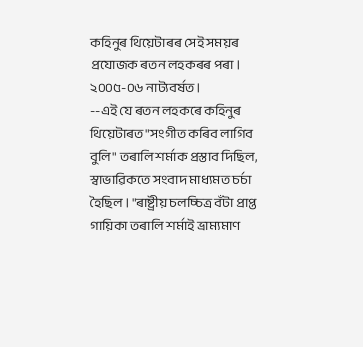কহিনুৰ থিয়েটাৰৰ সেই সময়ৰ প্ৰযোজক ৰতন লহকৰৰ পৰা। ২০০৫-০৬ নাট্যবৰ্ষত।
--এই যে ৰতন লহকৰে কহিনুৰ থিয়েটাৰত "সংগীত কৰিব লাগিব বুলি" তৰালি শৰ্মাক প্ৰস্তাব দিছিল, স্বাভাৱিকতে সংবাদ মাধ্যমত চৰ্চা হৈছিল। "ৰাষ্ট্ৰীয় চলচ্চিত্ৰ বঁটা প্ৰাপ্ত গায়িকা তৰালি শৰ্মাই ভ্ৰাম্যমাণ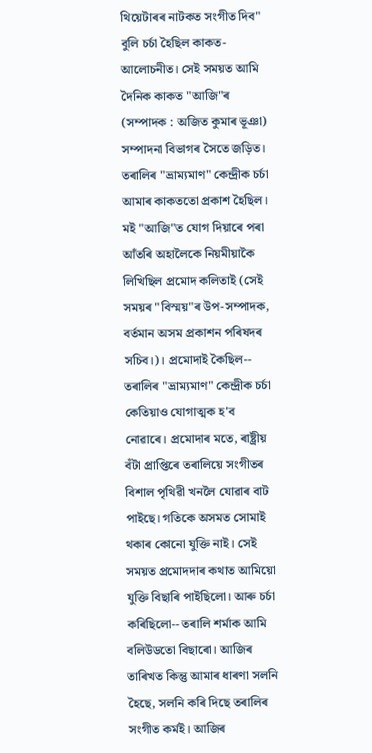থিয়েটাৰৰ নাটকত সংগীত দিব" বুলি চৰ্চা হৈছিল কাকত-আলোচনীত। সেই সময়ত আমি দৈনিক কাকত "আজি"ৰ (সম্পাদক : অজিত কুমাৰ ভূঞা) সম্পাদনা বিভাগৰ সৈতে জড়িত। তৰালিৰ "ভ্ৰাম্যমাণ" কেন্দ্ৰীক চৰ্চা আমাৰ কাকততো প্ৰকাশ হৈছিল। মই "আজি"ত যোগ দিয়াৰে পৰা আঁতৰি অহালৈকে নিয়মীয়াকৈ লিখিছিল প্ৰমোদ কলিতাই (সেই সময়ৰ "বিস্ময়"ৰ উপ-সম্পাদক, বৰ্তমান অসম প্ৰকাশন পৰিষদৰ সচিব।)। প্ৰমোদাই কৈছিল-- তৰালিৰ "ভ্ৰাম্যমাণ" কেন্দ্ৰীক চৰ্চা কেতিয়াও যোগাত্মক হ'ব নোৱাৰে। প্ৰমোদাৰ মতে, ৰাষ্ট্ৰীয় বঁটা প্ৰাপ্তিৰে তৰালিয়ে সংগীতৰ বিশাল পৃথিৱী খনলৈ যোৱাৰ বাট পাইছে। গতিকে অসমত সোমাই থকাৰ কোনো যুক্তি নাই। সেই সময়ত প্ৰমোদদাৰ কথাত আমিয়ো যুক্তি বিছাৰি পাইছিলো। আৰু চৰ্চা কৰিছিলো-- তৰালি শৰ্মাক আমি বলিউডতো বিছাৰো। আজিৰ তাৰিখত কিন্তু আমাৰ ধাৰণা সলনি হৈছে, সলনি কৰি দিছে তৰালিৰ সংগীত কৰ্মই। আজিৰ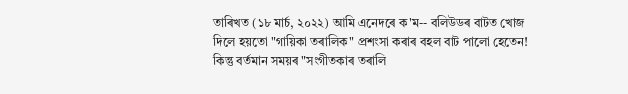তাৰিখত (১৮ মাৰ্চ, ২০২২) আমি এনেদৰে ক'ম-- বলিউডৰ বাটত খোজ দিলে হয়তো "গায়িকা তৰালিক" প্ৰশংসা কৰাৰ বহল বাট পালো হেতেন! কিন্তু বৰ্তমান সময়ৰ "সংগীতকাৰ তৰালি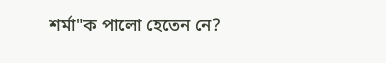শৰ্মা"ক পালো হেতেন নে?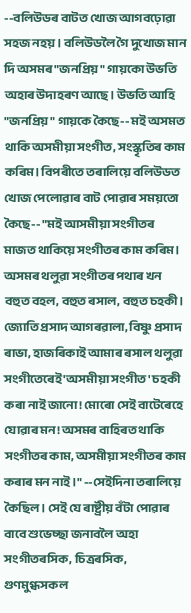--বলিউডৰ বাটত খোজ আগবঢ়োৱা সহজ নহয়। বলিউডলৈ গৈ দুখোজ মান দি অসমৰ "জনপ্ৰিয়" গায়কো উভতি অহাৰ উদাহৰণ আছে। উভতি আহি "জনপ্ৰিয়" গায়কে কৈছে-- মই অসমত থাকি অসমীয়া সংগীত, সংস্কৃতিৰ কাম কৰিম। বিপৰীতে তৰালিয়ে বলিউডত খোজ পেলোৱাৰ বাট পোৱাৰ সময়তো কৈছে-- "মই আসমীয়া সংগীতৰ মাজত থাকিয়ে সংগীতৰ কাম কৰিম। অসমৰ থলুৱা সংগীতৰ পথাৰ খন বহুত বহল, বহুত ৰসাল, বহুত চহকী। জ্যোতি প্ৰসাদ আগৰৱালা, বিষ্ণু প্ৰসাদ ৰাভা, হাজৰিকাই আমাৰ ৰসাল থলুৱা সংগীতেৰেই 'অসমীয়া সংগীত' চহকী কৰা নাই জানো! মোৰো সেই বাটেৰেহে যোৱাৰ মন! অসমৰ বাহিৰত থাকি সংগীতৰ কাম, অসমীয়া সংগীতৰ কাম কৰাৰ মন নাই।" --সেইদিনা তৰালিয়ে কৈছিল। সেই যে ৰাষ্ট্ৰীয় বঁটা পোৱাৰ বাবে শুভেচ্ছা জনাবলৈ অহা সংগীতৰসিক, চিত্ৰৰসিক, গুণমুগ্ধসকল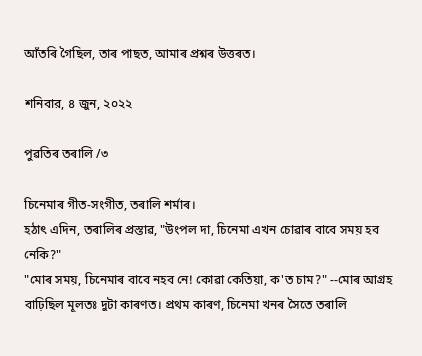আঁতৰি গৈছিল, তাৰ পাছত, আমাৰ প্ৰশ্নৰ উত্তৰত।

শনিবার, ৪ জুন, ২০২২

পুৱতিৰ তৰালি /৩

চিনেমাৰ গীত-সংগীত, তৰালি শৰ্মাৰ।
হঠাৎ এদিন, তৰালিৰ প্ৰস্তাৱ, "উংপল দা, চিনেমা এখন চোৱাৰ বাবে সময় হব নেকি?"
"মোৰ সময়, চিনেমাৰ বাবে নহব নে! কোৱা কেতিয়া, ক'ত চাম?" --মোৰ আগ্ৰহ বাঢ়িছিল মূলতঃ দুটা কাৰণত। প্ৰথম কাৰণ, চিনেমা খনৰ সৈতে তৰালি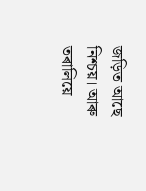জড়িত আছে নিশ্চয়। আৰু তৰালিয়ে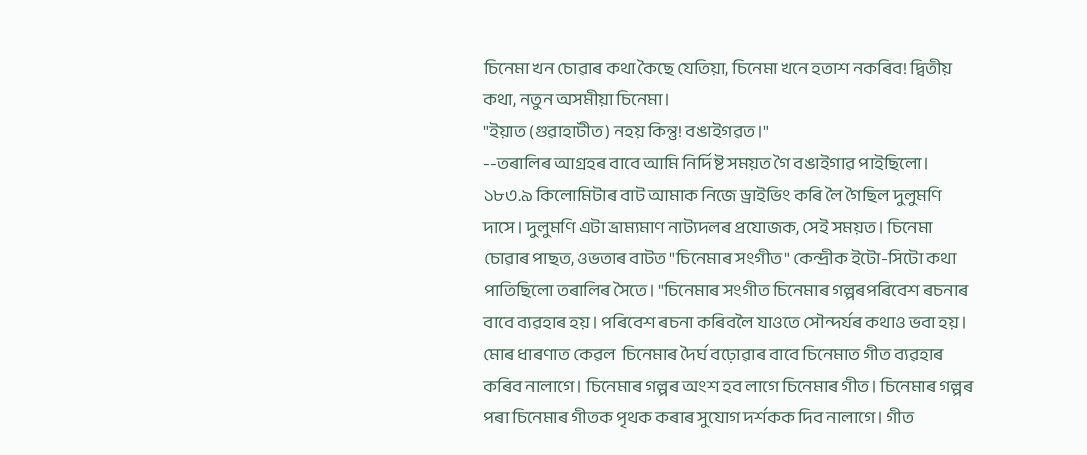চিনেমা খন চোৱাৰ কথা কৈছে যেতিয়া, চিনেমা খনে হতাশ নকৰিব! দ্বিতীয় কথা, নতুন অসমীয়া চিনেমা।
"ইয়াত (গুৱাহাটীত) নহয় কিন্তু! বঙাইগৱত।"
--তৰালিৰ আগ্ৰহৰ বাবে আমি নিৰ্দিষ্ট সময়ত গৈ বঙাইগাৱ পাইছিলো। ১৮৩.৯ কিলোমিটাৰ বাট আমাক নিজে ড্ৰাইভিং কৰি লৈ গৈছিল দুলুমণি দাসে। দুলুমণি এটা ভ্ৰাম্যমাণ নাট্যদলৰ প্ৰযোজক, সেই সময়ত। চিনেমা চোৱাৰ পাছত, ওভতাৰ বাটত "চিনেমাৰ সংগীত" কেন্দ্ৰীক ইটো-সিটো কথা পাতিছিলো তৰালিৰ সৈতে। "চিনেমাৰ সংগীত চিনেমাৰ গল্পৰপৰিবেশ ৰচনাৰ বাবে ব্যৱহাৰ হয়। পৰিবেশ ৰচনা কৰিবলৈ যাওতে সৌন্দৰ্যৰ কথাও ভবা হয়। মোৰ ধাৰণাত কেৱল  চিনেমাৰ দৈৰ্ঘ বঢ়োৱাৰ বাবে চিনেমাত গীত ব্যৱহাৰ কৰিব নালাগে। চিনেমাৰ গল্পৰ অংশ হব লাগে চিনেমাৰ গীত। চিনেমাৰ গল্পৰ পৰা চিনেমাৰ গীতক পৃথক কৰাৰ সুযোগ দৰ্শকক দিব নালাগে। গীত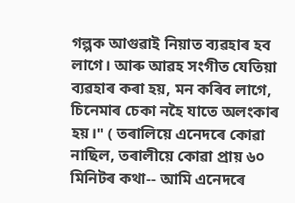গল্পক আগুৱাই নিয়াত ব্যৱহাৰ হব লাগে। আৰু আৱহ সংগীত যেতিয়া ব্যৱহাৰ কৰা হয়, মন কৰিব লাগে, চিনেমাৰ চেকা নহৈ যাতে অলংকাৰ হয়।" ( তৰালিয়ে এনেদৰে কোৱা নাছিল, তৰালীয়ে কোৱা প্ৰায় ৬০ মিনিটৰ কথা-- আমি এনেদৰে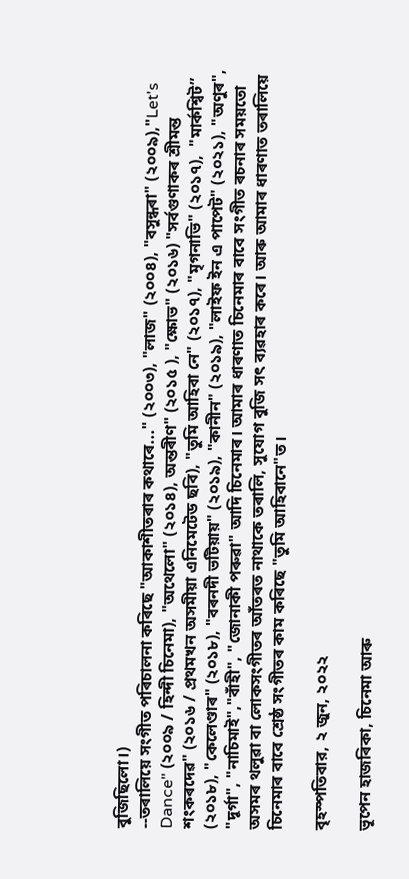বুজিছিলো।)
--তৰালিয়ে সংগীত পৰিচালনা কৰিছে "আকাশীতৰাৰ কথাৰে..." (২০০৩), "লাজ" (২০০৪), "বসুন্ধৰা" (২০০৯),"Let's Dance" (২০০৯ / হিন্দী চিনেমা), "অথেলো" (২০১৪), অন্তৰীণ" (২০১৫ ), "ক্ষোভ" (২০১৬) "সৰ্বগুণাকৰ শ্ৰীমন্ত শংকৰদেৱ" (২০১৬ / প্ৰথমখন অসমীয়া এনিমেটেড ছবি), "তুমি আহিবা নে" (২০১৭), "মৃগনাভি" (২০১৭),  "মাৰ্কশ্বিট” (২০১৮), "কেলেণ্ডাৰ" (২০১৮), "বৰনদী ভটিয়ায়" (২০১৯), "কানীন" (২০১৯), "লাইফ ইন এ পাপেট" (২০২১), "অণুৰ", "দূৰ্গা", "নাচিমাই","বাঁহী", "জোনাকী পৰুৱা" আদি চিনেমাৰ। আমাৰ ধাৰণাত চিনেমাৰ বাবে সংগীত ৰচনাৰ সময়তো অসমৰ থলুৱা বা লোকসংগীতৰ আঁতৰত নাথাকে তৰালি, সুযোগ বুজি সৎ ব্যৱহাৰ কৰে। আৰু আমাৰ ধাৰণাত তৰালিয়ে চিনেমাৰ বাবে শ্ৰেষ্ঠ সংগীতৰ কাম কৰিছে "তুমি আহিবানে"ত।

বৃহস্পতিবার, ২ জুন, ২০২২

ভূপেন হাজৰিকা, চিনেমা আৰু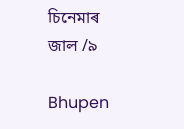চিনেমাৰ জাল /৯

Bhupen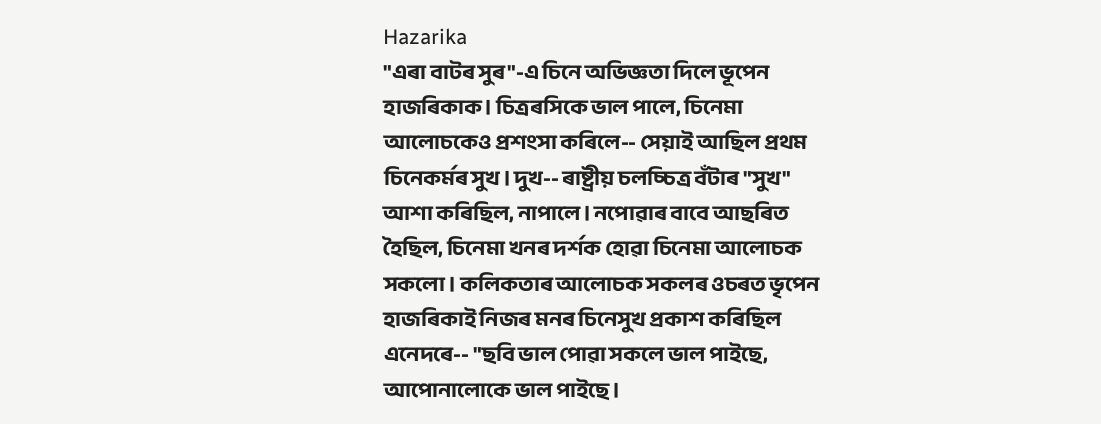Hazarika
"এৰা বাটৰ সুৰ"-এ চিনে অভিজ্ঞতা দিলে ভূপেন হাজৰিকাক। চিত্ৰৰসিকে ভাল পালে, চিনেমা আলোচকেও প্ৰশংসা কৰিলে-- সেয়াই আছিল প্ৰথম চিনেকৰ্মৰ সুখ। দুখ-- ৰাষ্ট্ৰীয় চলচ্চিত্ৰ বঁটাৰ "সুখ" আশা কৰিছিল, নাপালে। নপোৱাৰ বাবে আছৰিত হৈছিল, চিনেমা খনৰ দৰ্শক হোৱা চিনেমা আলোচক সকলো। কলিকতাৰ আলোচক সকলৰ ওচৰত ভৃপেন হাজৰিকাই নিজৰ মনৰ চিনেসুখ প্ৰকাশ কৰিছিল এনেদৰে-- "ছবি ভাল পোৱা সকলে ভাল পাইছে, আপোনালোকে ভাল পাইছে।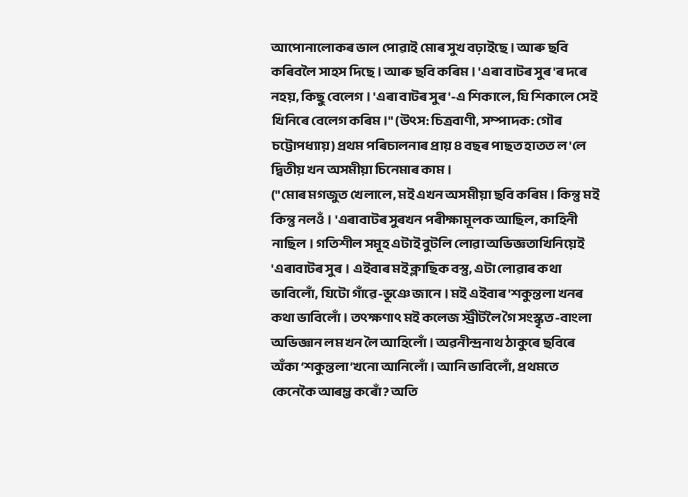আপোনালোকৰ ভাল পোৱাই মোৰ সুখ বঢ়াইছে। আৰু ছবি কৰিবলৈ সাহস দিছে। আৰু ছবি কৰিম। 'এৰা বাটৰ সুৰ'ৰ দৰে নহয়, কিছু বেলেগ। 'এৰা বাটৰ সুৰ'-এ শিকালে, যি শিকালে সেই খিনিৰে বেলেগ কৰিম।" (উৎস: চিত্ৰবাণী, সম্পাদক: গৌৰ চট্টোপধ্যায়) প্ৰথম পৰিচালনাৰ প্ৰায় ৪ বছৰ পাছত হাতত ল'লে দ্বিতীয় খন অসমীয়া চিনেমাৰ কাম।
("মোৰ মগজুত খেলালে, মই এখন অসমীয়া ছবি কৰিম। কিন্তু মই কিন্তু নলওঁ। 'এৰাবাটৰ সুৰখন পৰীক্ষামূলক আছিল, কাহিনী নাছিল। গতিশীল সমূহ এটাই বুটলি লোৱা অভিজ্ঞতাখিনিয়েই 'এৰাবাটৰ সুৰ। এইবাৰ মই ক্লাছিক বস্তু, এটা লোৱাৰ কথা ভাবিলোঁ, যিটো গাঁৱে-ভূঞে জানে। মই এইবাৰ 'শকুন্তলা খনৰ কথা ভাবিলোঁ। তৎক্ষণাৎ মই কলেজ স্ট্রীটলৈ গৈ সংস্কৃত-বাংলা অভিজ্ঞান লম খন লৈ আহিলোঁ। অৱনীন্দ্রনাথ ঠাকুৰে ছবিৰে অঁকা ‘শকুন্তলা’খনো আনিলোঁ। আনি ভাবিলোঁ, প্রথমতে কেনেকৈ আৰম্ভ কৰোঁ? অতি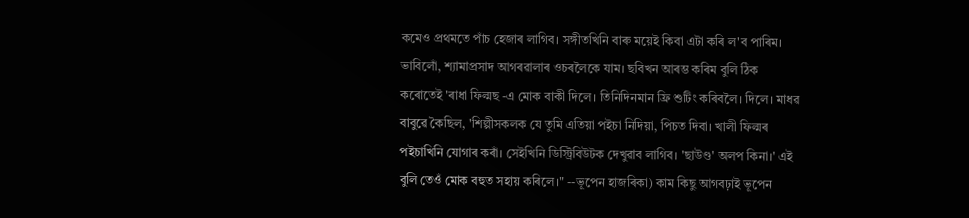কমেও প্রথমতে পাঁচ হেজাৰ লাগিব। সঙ্গীতখিনি বাৰু ময়েই কিবা এটা কৰি ল'ব পাৰিম। ভাবিলোঁ, শ্যামাপ্রসাদ আগৰৱালাৰ ওচৰলৈকে যাম। ছবিখন আৰম্ভ কৰিম বুলি ঠিক কৰোতেই 'ৰাধা ফিল্মছ -এ মোক বাকী দিলে। তিনিদিনমান ফ্রি শুটিং কৰিবলৈ। দিলে। মাধৱ বাবুৱে কৈছিল, 'শিল্পীসকলক যে তুমি এতিয়া পইচা নিদিয়া, পিচত দিবা। খালী ফিল্মৰ পইচাখিনি যোগাৰ কৰাঁ। সেইখিনি ডিস্ট্রিবিউটক দেখুৱাব লাগিব। 'ছাউণ্ড' অলপ কিনা।' এই বুলি তেওঁ মোক বহুত সহায় কৰিলে।" --ভূপেন হাজৰিকা) কাম কিছু আগবঢ়াই ভূপেন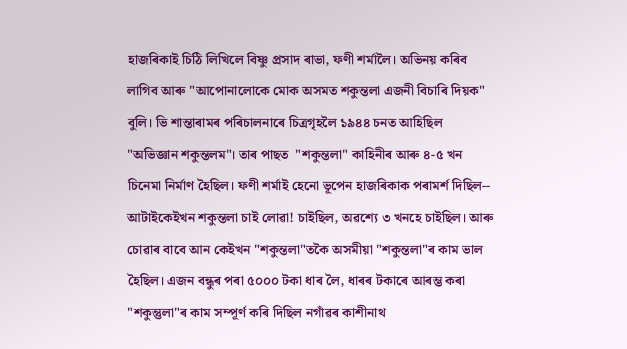হাজৰিকাই চিঠি লিখিলে বিষ্ণু প্ৰসাদ ৰাভা, ফণী শৰ্মালৈ। অভিনয় কৰিব লাগিব আৰু "আপোনালোকে মোক অসমত শকুন্তলা এজনী বিচাৰি দিয়ক" বুলি। ভি শান্তাৰামৰ পৰিচালনাৰে চিত্ৰগৃহলৈ ১৯৪৪ চনত আহিছিল "অভিজ্ঞান শকুন্তলম"। তাৰ পাছত  "শকুন্তলা" কাহিনীৰ আৰু ৪-৫ খন চিনেমা নিৰ্মাণ হৈছিল। ফণী শৰ্মাই হেনো ভূপেন হাজৰিকাক পৰামৰ্শ দিছিল-- আটাইকেইখন শকুন্তলা চাই লোৱা! চাইছিল, অৱশ্যে ৩ খনহে চাইছিল। আৰু চোৱাৰ বাবে আন কেইখন "শকুন্তলা"তকৈ অসমীয়া "শকুন্তলা"ৰ কাম ভাল হৈছিল। এজন বন্ধুৰ পৰা ৫০০০ টকা ধাৰ লৈ, ধাৰৰ টকাৰে আৰম্ভ কৰা "শকুন্তুলা"ৰ কাম সম্পূৰ্ণ কৰি দিছিল নগাঁৱৰ কাশীনাথ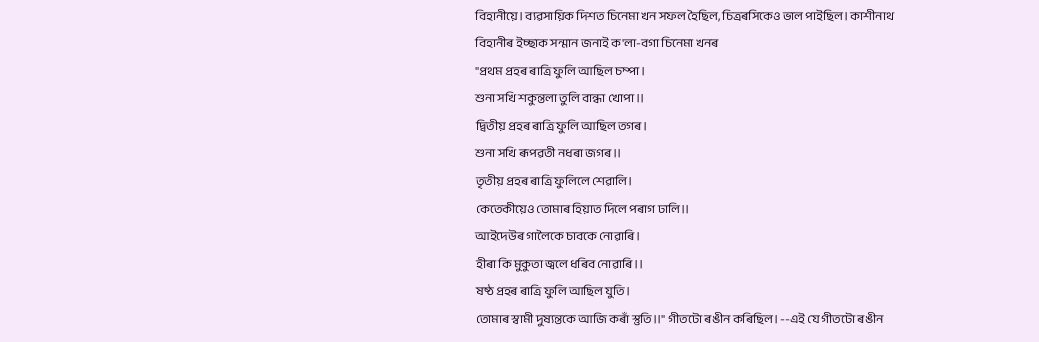বিহানীয়ে। ব্যৱসায়িক দিশত চিনেমা খন সফল হৈছিল, চিত্ৰৰসিকেও ভাল পাইছিল। কাশীনাথ বিহানীৰ ইচ্ছাক সন্মান জনাই ক'লা-বগা চিনেমা খনৰ
"প্ৰথম প্ৰহৰ ৰাত্ৰি ফুলি আছিল চম্পা ।
শুনা সখি শকুন্তলা তুলি বান্ধা খোপা।।
দ্বিতীয় প্ৰহৰ ৰাত্ৰি ফুলি আছিল তগৰ।
শুনা সখি ৰূপৱতী নধৰা জগৰ।।
তৃতীয় প্ৰহৰ ৰাত্ৰি ফুলিলে শেৱালি।
কেতেকীয়েও তোমাৰ হিয়াত দিলে পৰাগ ঢালি।।
আইদেউৰ গালৈকে চাবকে নোৱাৰি।
হীৰা কি মুকুতা জ্বলে ধৰিব নোৱাৰি।।
ষষ্ঠ প্ৰহৰ ৰাত্ৰি ফুলি আছিল যুতি।
তোমাৰ স্বামী দুষ্যন্তকে আজি কৰাঁ স্তুতি।।" গীতটো ৰঙীন কৰিছিল। --এই যে গীতটো ৰঙীন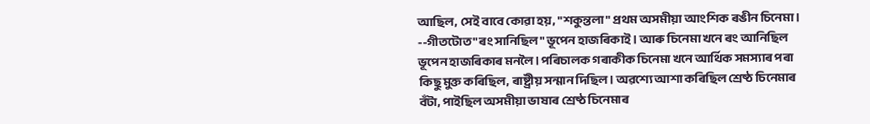আছিল, সেই বাবে কোৱা হয়, "শকুন্তলা" প্ৰথম অসমীয়া আংশিক ৰঙীন চিনেমা।
--গীতটোত "ৰং সানিছিল" ভূপেন হাজৰিকাই। আৰু চিনেমা খনে ৰং আনিছিল ভূপেন হাজৰিকাৰ মনলৈ। পৰিচালক গৰাকীক চিনেমা খনে আৰ্থিক সমস্যাৰ পৰা কিছু মুক্ত কৰিছিল, ৰাষ্ট্ৰীয় সন্মান দিছিল। অৱশ্যে আশা কৰিছিল শ্ৰেষ্ঠ চিনেমাৰ বঁটা, পাইছিল অসমীয়া ভাষাৰ শ্ৰেষ্ঠ চিনেমাৰ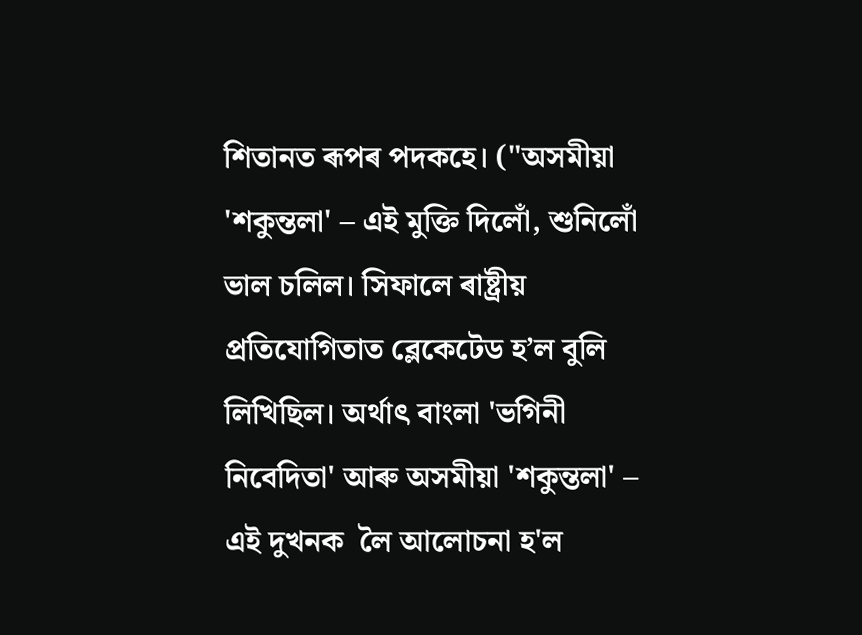শিতানত ৰূপৰ পদকহে। ("অসমীয়া 'শকুন্তলা' – এই মুক্তি দিলোঁ, শুনিলোঁ ভাল চলিল। সিফালে ৰাষ্ট্ৰীয় প্ৰতিযোগিতাত ব্লেকেটেড হ’ল বুলি লিখিছিল। অর্থাৎ বাংলা 'ভগিনী নিবেদিতা' আৰু অসমীয়া 'শকুন্তলা' – এই দুখনক  লৈ আলোচনা হ'ল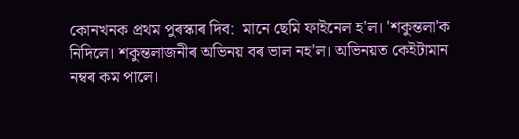কোনখনক প্ৰথম পুৰস্কাৰ দিব:  মানে ছেমি ফাইনেল হ'ল। 'শকুন্তলা'ক নিদিলে। শকুন্তলাজনীৰ অভিনয় বৰ ভাল নহ'ল। অভিনয়ত কেইটামান নম্বৰ কম পালে।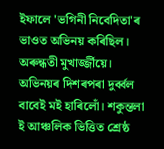ইফালে 'ভগিনী নিবেদিতা'ৰ ভাওত অভিনয় কৰিছিল। অৰুন্ধতী মুখার্জ্জীয়ে। অভিনয়ৰ দিশৰপৰা দুৰ্ব্বল বাবেই মই হাৰিলোঁ। শকুন্তলা ই আঞ্চলিক ভিত্তিত শ্রেষ্ঠ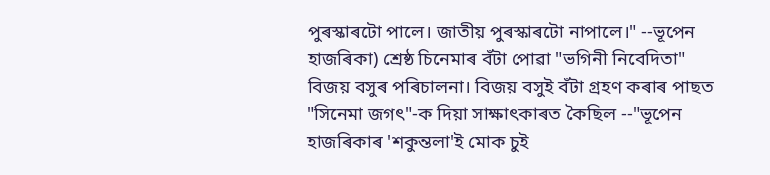পুৰস্কাৰটো পালে। জাতীয় পুৰস্কাৰটো নাপালে।" --ভূপেন হাজৰিকা) শ্ৰেষ্ঠ চিনেমাৰ বঁটা পোৱা "ভগিনী নিবেদিতা" বিজয় বসুৰ পৰিচালনা। বিজয় বসুই বঁটা গ্ৰহণ কৰাৰ পাছত "সিনেমা জগৎ"-ক দিয়া সাক্ষাৎকাৰত কৈছিল --"ভূপেন হাজৰিকাৰ 'শকুন্তলা'ই মোক চুই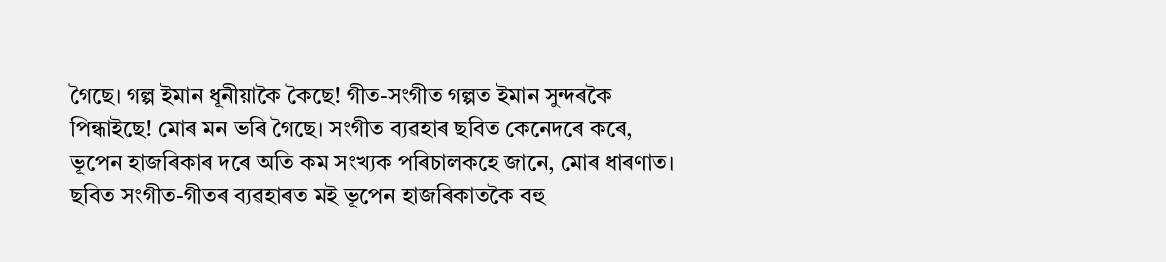গৈছে। গল্প ইমান ধূনীয়াকৈ কৈছে! গীত-সংগীত গল্পত ইমান সুন্দৰকৈ পিন্ধাইছে! মোৰ মন ভৰি গৈছে। সংগীত ব্যৱহাৰ ছবিত কেনেদৰে কৰে, ভূপেন হাজৰিকাৰ দৰে অতি কম সংখ্যক পৰিচালকহে জানে, মোৰ ধাৰণাত। ছবিত সংগীত-গীতৰ ব্যৱহাৰত মই ভূপেন হাজৰিকাতকৈ বহু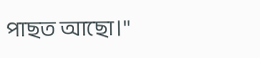পাছত আছো।"